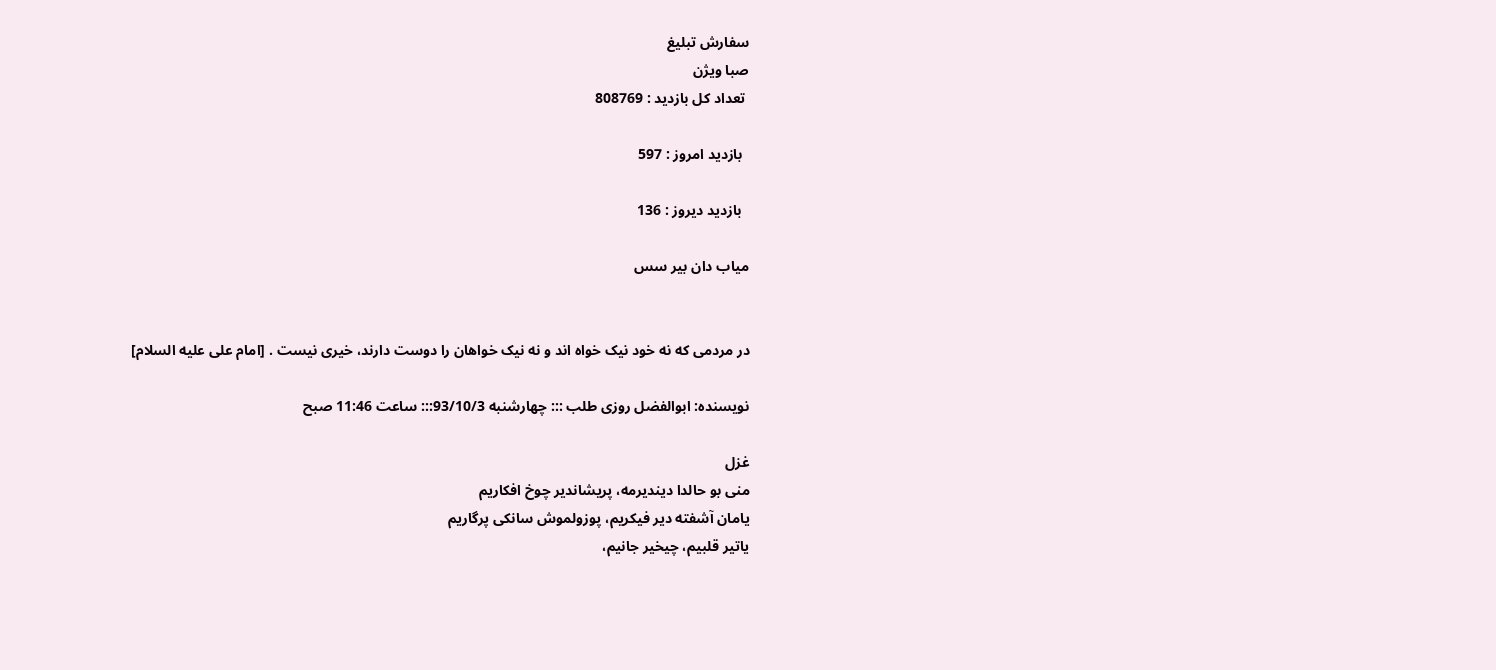سفارش تبلیغ
صبا ویژن
 تعداد کل بازدید : 808769

  بازدید امروز : 597

  بازدید دیروز : 136

میاب دان بیر سس


در مردمی که نه خود نیک خواه اند و نه نیک خواهان را دوست دارند، خیری نیست . [امام علی علیه السلام]

نویسنده: ابوالفضل روزی طلب ::: چهارشنبه 93/10/3::: ساعت 11:46 صبح

غزل
منی بو حالدا دیندیرمه، پریشاندیر چوخ افکاریم
یامان آشفته دیر فیکریم، پوزولموش سانکی پرگاریم
یاتیر قلبیم، چیخیر جانیم،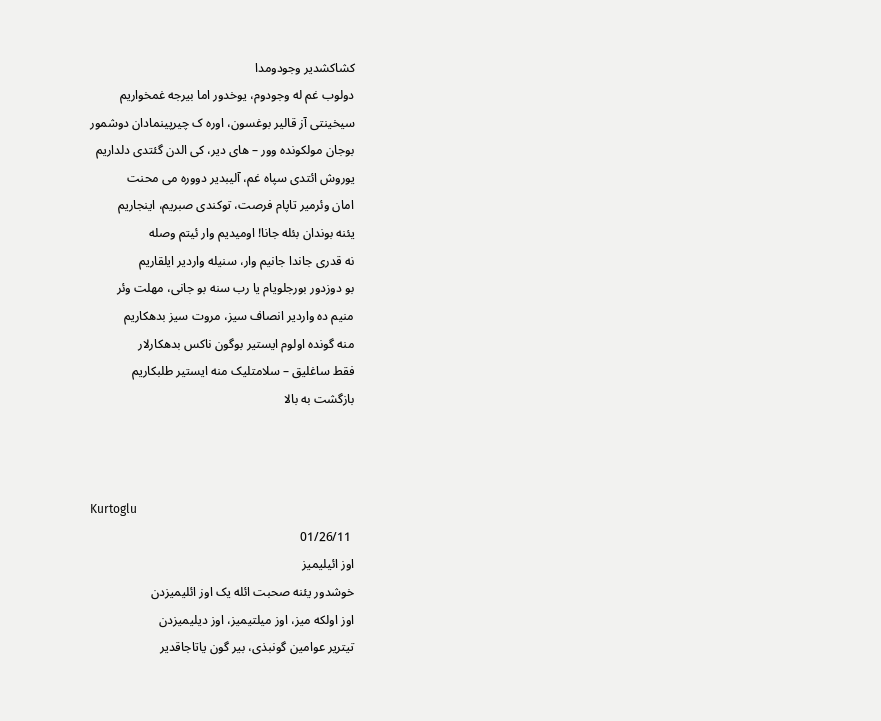کشاکشدیر وجودومدا
دولوب غم له وجودوم، یوخدور اما بیرجه غمخواریم
سیخینتی آز قالیر بوغسون، اوره ک چیرپینمادان دوشمور
بوجان مولکونده وور – های دیر، کی الدن گئتدی دلداریم
یوروش ائتدی سپاه غم، آلیبدیر دووره می محنت
امان وئرمیر تاپام فرصت، توکندی صبریم، اینجاریم
یئنه بوندان بئله جانا! اومیدیم وار ئیتم وصله
نه قدری جاندا جانیم وار، سنیله واردیر ایلقاریم
بو دوزدور بورجلویام یا رب سنه بو جانی، مهلت وئر
منیم ده واردیر انصاف سیز، مروت سیز بدهکاریم
منه گونده اولوم ایستیر بوگون ناکس بدهکارلار
فقط ساغلیق – سلامتلیک منه ایستیر طلبکاریم
بازگشت به بالا



Kurtoglu
 01/26/11
اوز ائیلیمیز
خوشدور یئنه صحبت ائله یک اوز ائلیمیزدن
اوز اولکه میز، اوز میلتیمیز، اوز دیلیمیزدن
تیتریر عوامین گونبذی، بیر گون یاتاجاقدیر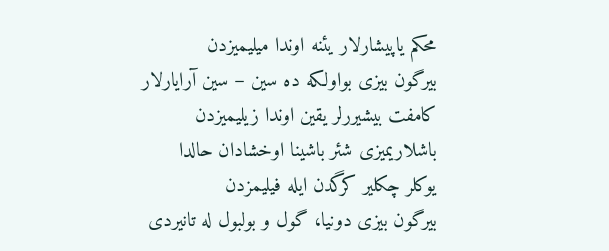محکم یاپیشارلار یئنه اوندا میلیمیزدن
بیرگون بیزی بواولکه ده سین – سین آرایارلار
کامفت بیشیررلر یقین اوندا زیلیمیزدن
باشلاریمیزی شئر باشینا اوخشادان حالدا
یوکلر چکلیر کرگدن ایله فیلیمزدن
بیرگون بیزی دونیا، گول و بولبول له تانیردی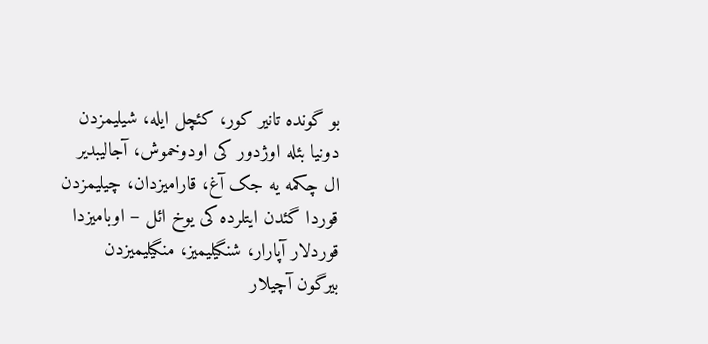بو گونده تانیر کور، کئچل ایله، شیلیمزدن
دونیا بئله اوژدور کی اودوخموش، آجالیبدیر
ال چکمه یه جک آغ، قارامیزدان، چیلیمزدن
قوردا گئدن ایتلرده کی یوخ ائل – اوبامیزدا
قوردلار آپارار، شنگیلیمیز، منگیلیمیزدن
بیرگون آچیلار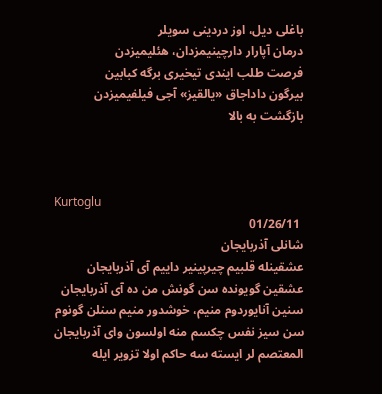باغلی دیل، اوز دردینی سویلر
درمان آپارار دارچینیمزدان، هئلیمیزدن
فرصت طلب ایندی تیخیری برگه کبابین
بیرگون داداجاق «یالقیز» آجی فیلفیمیزدن
بازگشت به بالا



Kurtoglu
 01/26/11
شانلی آذربایجان
عشقینله قلبیم چیرپینیر داییم آی آذربایجان
عشقین گویونده سن گونش من ده آی آذربایجان
سنین آنایوردوم منیم، خوشدور منیم سنلن گونوم
سن سیز نفس چکسم منه اولسون وای آذربایجان
المعتصم لر ایسته سه حاکم اولا تزویر ایله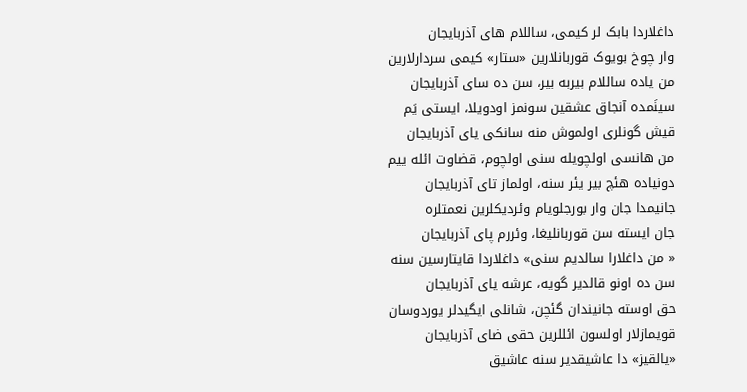داغلاردا بابک لر کیمی، ساللام های آذربایجان
وار چوخ بویوک قوربانلارین «ستار» کیمی سردارلارین
من یاده ساللام بیربه بیر، سن ده سای آذربایجان
سینَمده آنجاق عشقین سونمز اودویلا، ایستی یَم
قیش گونلری اولموش منه سانکی یای آذربایجان
من هانسی اولچویله سنی اولچوم، قضاوت ائله ییم
دونیاده هئچ بیر یئر سنه، اولماز تای آذربایجان
جانیمدا جان وار بورجلویام وئردیکلرین نعمتلره
جان ایسته سن قوربانلیغا، وئررم پای آذربایجان
« من داغلارا سالدیم سنی» داغلاردا قایتارسین سنه
سن ده اونو قالدیر گویه، عرشه یای آذربایجان
حق اوسته جانیندان گئچن، شانلی ایگیدلر یوردوسان
قویمازلار اولسون ائللرین حقی ضای آذربایجان
«یالقیز» دا عاشیقدیر سنه عاشیق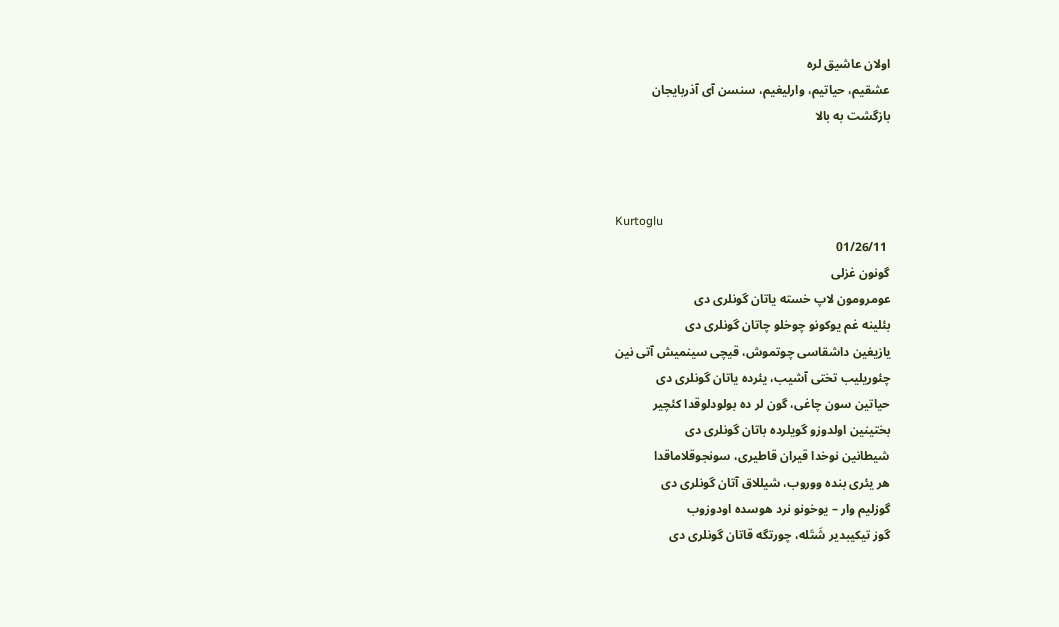اولان عاشیق لره
عشقیم، حیاتیم، وارلیغیم، سنسن آی آذربایجان
بازگشت به بالا



Kurtoglu
 01/26/11
گونون غزلی
عومرومون لاپ خسته یاتان گونلری دی
بئلینه غم یوکونو چوخلو چاتان گونلری دی
یازیغین داشقاسی چوتموش، قیچی سینمیش آتی نین
چئوریلیب تختی آشیب، یئرده یاتان گونلری دی
حیاتین سون چاغی، گون لر ده بولودلوقدا کئچیر
بختینین اولدوزو گویلرده باتان گونلری دی
شیطانین نوخدا قیران قاطیری، سونجوقلاماقدا
هر یئری بنده ووروب، شیللاق آتان گونلری دی
گوزلیم وار – یوخونو نرد هوسده اودوزوب
گوز تیکیبدیر شَتَله، چورتگه قاتان گونلری دی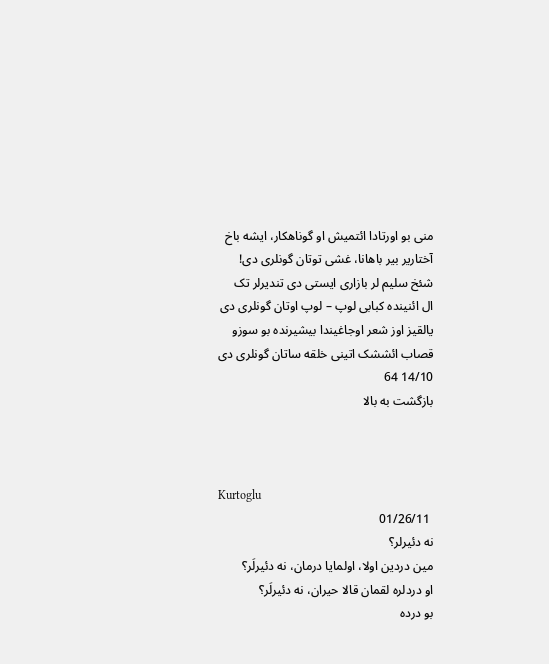منی بو اورتادا ائتمیش او گوناهکار، ایشه باخ
آختاریر بیر باهانا، غشی توتان گونلری دی!
شئخ سلیم لر بازاری ایستی دی تندیرلر تک
ال ائنینده کبابی لوپ – لوپ اوتان گونلری دی
یالقیز اوز شعر اوجاغیندا بیشیرنده بو سوزو
قصاب ائششک اتینی خلقه ساتان گونلری دی
14/10 64
بازگشت به بالا



Kurtoglu
 01/26/11
نه دئیرلر؟
مین دردین اولا، اولمایا درمان، نه دئیرلَر؟
او دردلره لقمان قالا حیران، نه دئیرلَر؟
بو درده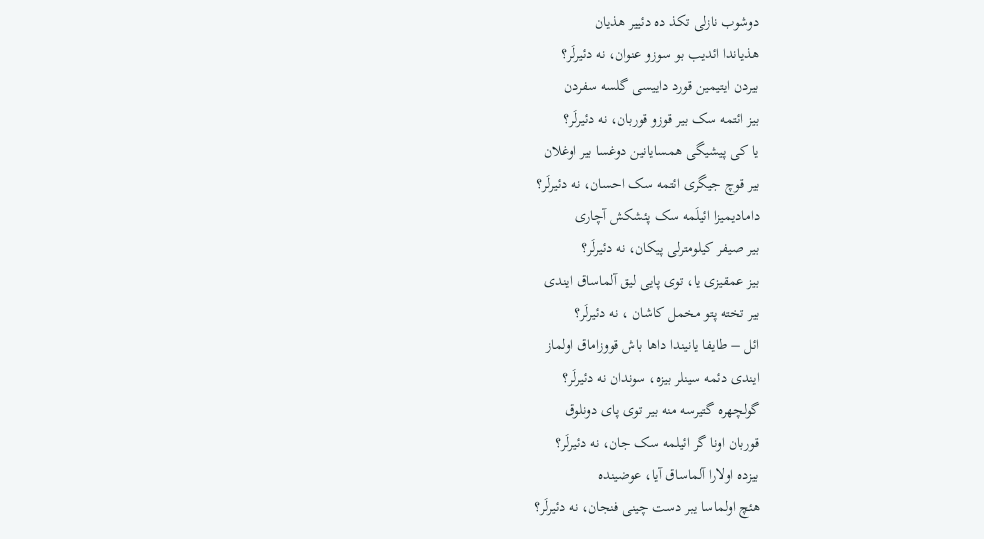دوشوب نازلی تکذ ده دئییر هذیان
هذیاندا ائدیب بو سوزو عنوان، نه دئیرلَر؟
بیردن ایتیمین قورد داییسی گلسه سفردن
بیز ائتمه سک بیر قوزو قوربان، نه دئیرلَر؟
یا کی پیشیگی همسایانین دوغسا بیر اوغلان
بیر قوچ جیگری ائتمه سک احسان، نه دئیرلَر؟
دامادیمیزا ائیلَمه سک پئشکش آچاری
بیر صیفر کیلومترلی پیکان، نه دئیرلَر؟
بیز عمقیزی یا، توی پایی لیق آلماساق ایندی
بیر تخته پتو مخمل کاشان ، نه دئیرلَر؟
ائل – طایفا یانیندا داها باش قووزاماق اولماز
ایندی دئمه سینلر بیزه، سوندان نه دئیرلَر؟
گولچهره گتیرسه منه بیر توی پای دونلوق
قوربان اونا گر ائیلمه سک جان، نه دئیرلَر؟
بیزده اولارا آلماساق آیا، عوضینده
هئچ اولماسا یبر دست چینی فنجان، نه دئیرلَر؟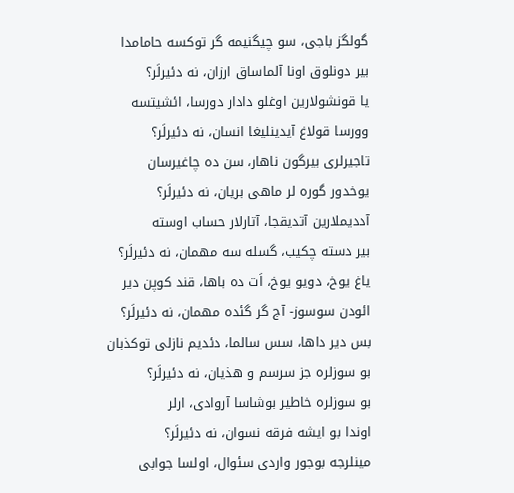گولگز باجی، سو چیگنیمه گر توکسه حامامدا
بیر دونلوق اونا آلماساق ارزان، نه دئیرلَر؟
یا قونشولارین اوغلو دادار دورسا، ائشیتسه
وورسا قولاغ آیدینلیغا انسان، نه دئیرلَر؟
تاجیرلری بیرگون ناهار، سن ده چاغیرسان
یوخدور گوره لر ماهی بریان، نه دئیرلَر؟
آددیملارین آتدیقجا، آتارلار حساب اوسته
بیر دسته چکیب، گسله سه مهمان، نه دئیرلَر؟
یاغ یوخ، دویو یوخ، اَت ده باها، قند کوپن دیر
ائودن سوسوز- آج گر گئده مهمان، نه دئیرلَر؟
بس دیر داها، سس سالما، دئدیم نازلی توکذبان
بو سوزلره جز سرسم و هذیان، نه دئیرلَر؟
بو سوزلره خاطیر بوشاسا آروادی، ارلر
اوندا بو ایشه فرقه نسوان، نه دئیرلَر؟
مینلرجه بوجور واردی سئوال، اولسا جوابی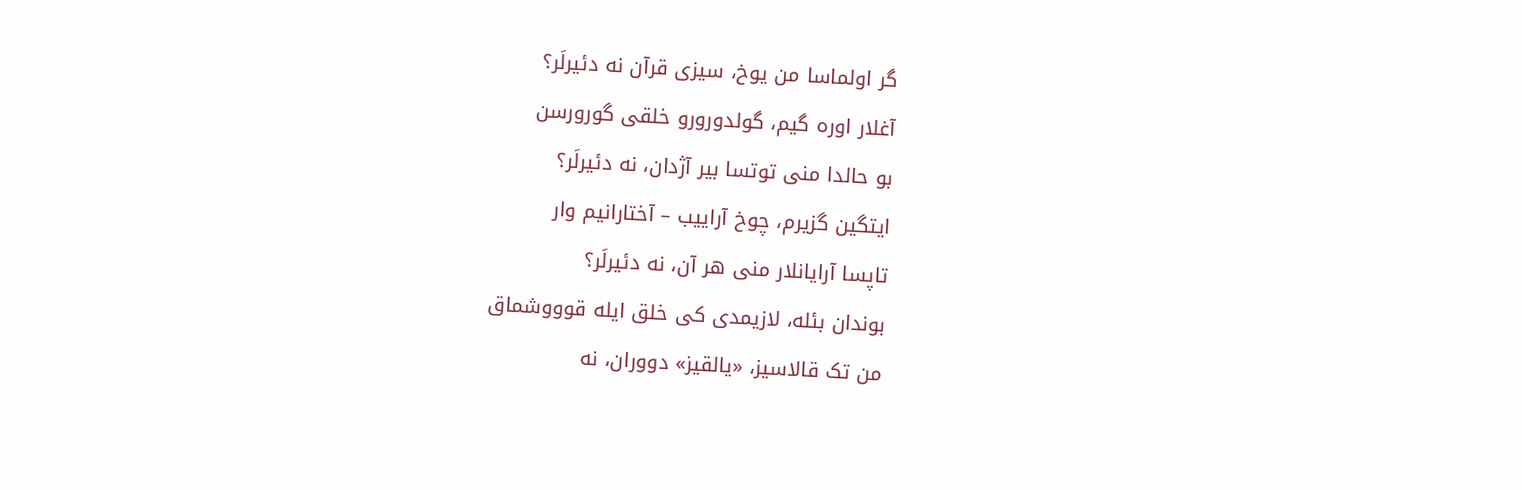گر اولماسا من یوخ، سیزی قرآن نه دئیرلَر؟
آغلار اوره گیم، گولدورورو خلقی گورورسن
بو حالدا منی توتسا بیر آژدان، نه دئیرلَر؟
ایتگین گزیرم، چوخ آراییب – آختارانیم وار
تاپسا آرایانلار منی هر آن، نه دئیرلَر؟
بوندان بئله، لازیمدی کی خلق ایله قوووشماق
من تک قالاسیز، «یالقیز» دووران، نه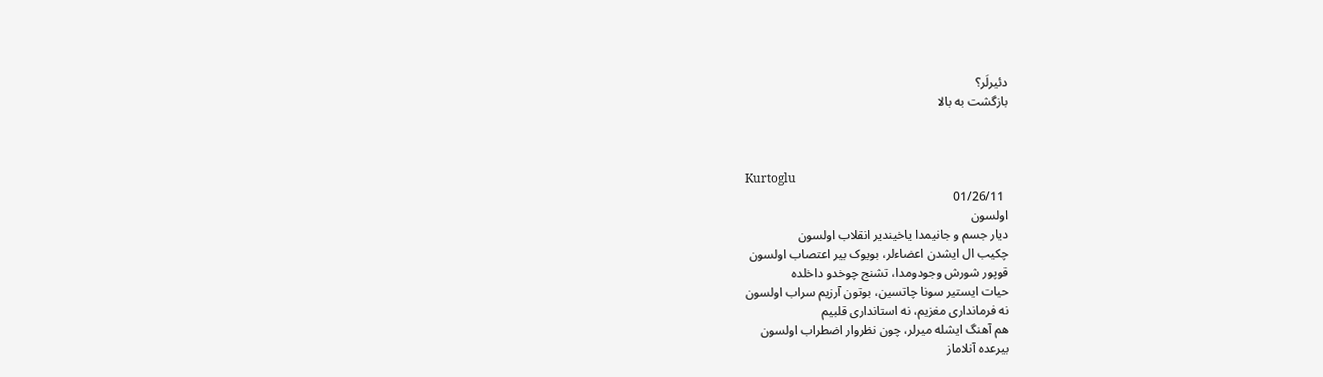دئیرلَر؟
بازگشت به بالا



Kurtoglu
 01/26/11
اولسون
دیار جسم و جانیمدا یاخیندیر انقلاب اولسون
چکیب ال ایشدن اعضاءلر، بویوک بیر اعتصاب اولسون
قوپور شورش وجودومدا، تشنج چوخدو داخلده
حیات ایستیر سونا چاتسین، بوتون آرزیم سراب اولسون
نه فرمانداری مغزیم، نه استانداری قلبیم
هم آهنگ ایشله میرلر، چون نظروار اضطراب اولسون
بیرعده آنلاماز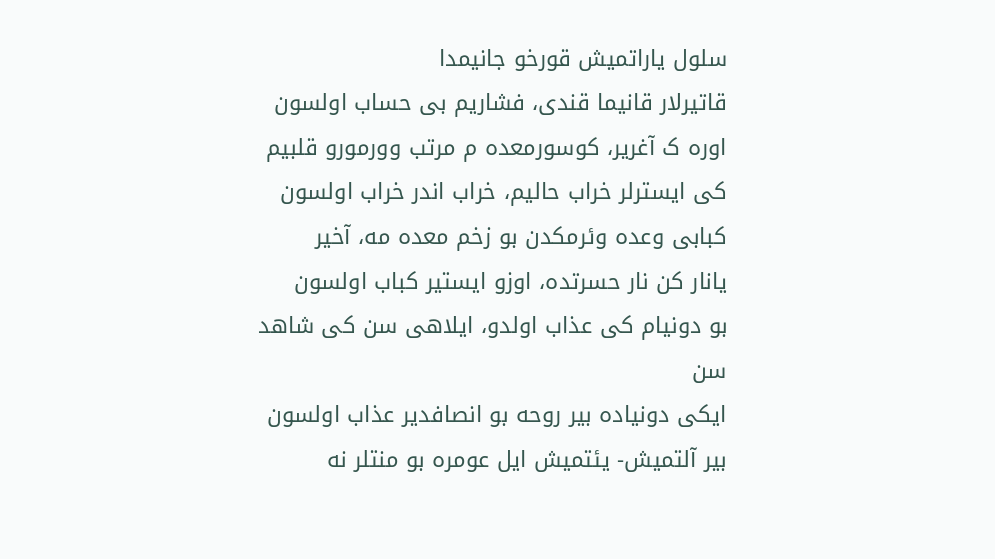سلول یاراتمیش قورخو جانیمدا
قاتیرلار قانیما قندی، فشاریم بی حساب اولسون
اوره ک آغریر، کوسورمعده م مرتب وورمورو قلبیم
کی ایسترلر خراب حالیم، خراب اندر خراب اولسون
کبابی وعده وئرمکدن بو زخم معده مه، آخیر
یانار کن نار حسرتده، اوزو ایستیر کباب اولسون
بو دونیام کی عذاب اولدو، ایلاهی سن کی شاهد سن
ایکی دونیاده بیر روحه بو انصافدیر عذاب اولسون
بیر آلتمیش- یئتمیش ایل عومره بو منتلر نه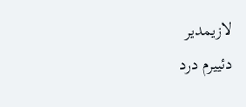لازیمدیر
دئییرم درد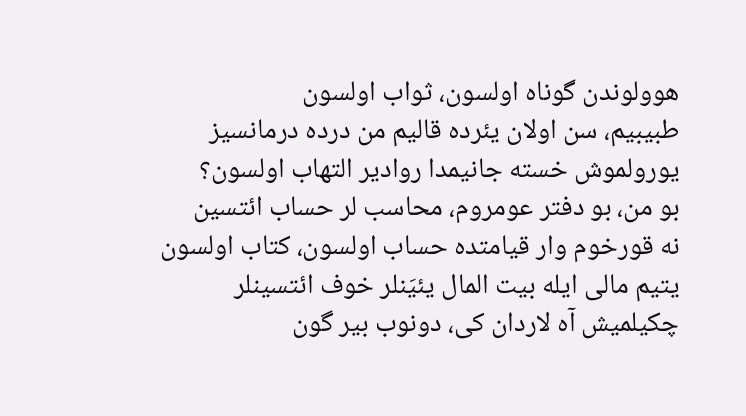هوولوندن گوناه اولسون، ثواب اولسون
طبیبیم، سن اولان یئرده قالیم من درده درمانسیز
یورولموش خسته جانیمدا روادیر التهاب اولسون؟
بو من، بو دفتر عومروم، محاسب لر حساب ائتسین
نه قورخوم وار قیامتده حساب اولسون، کتاب اولسون
یتیم مالی ایله بیت المال یئیَنلر خوف ائتسینلر
چکیلمیش آه لاردان کی، دونوب بیر گون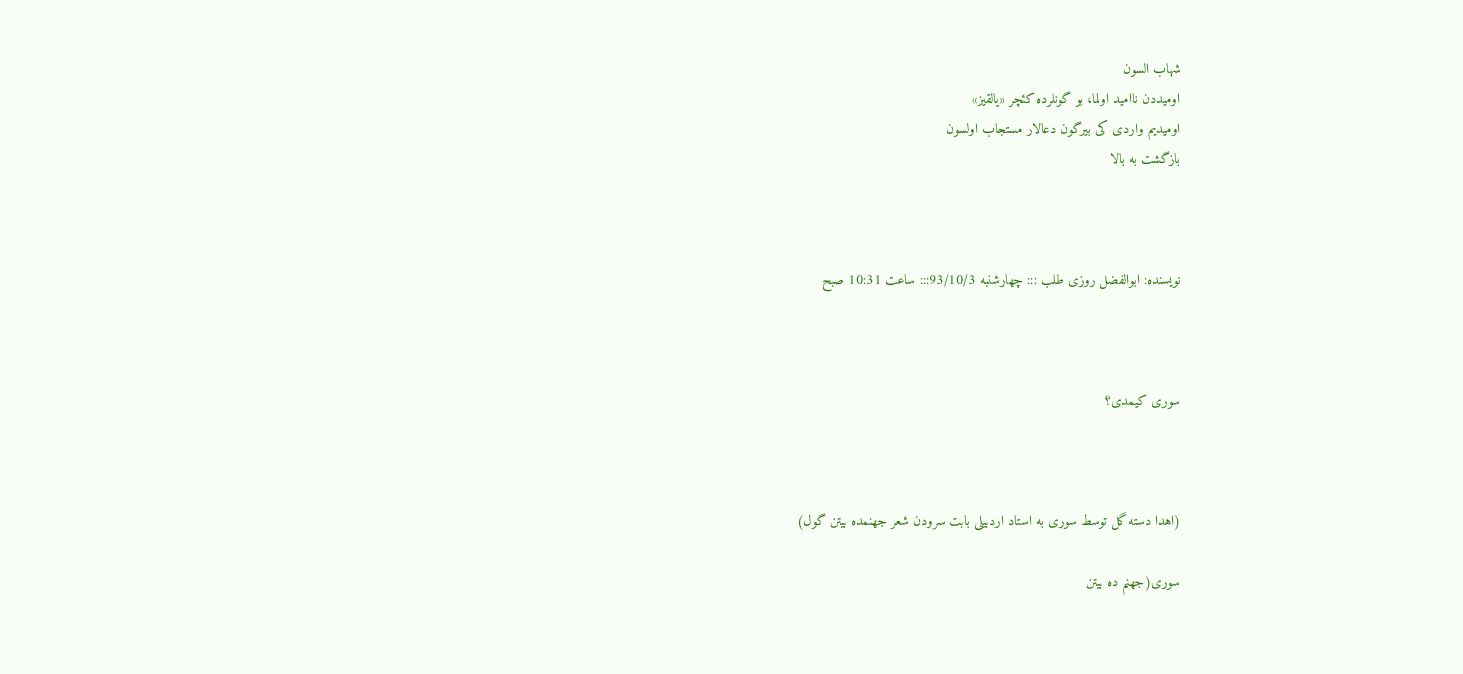شهاب السون
اومیددن ناامید اولما، بو گونلرده کئچر «یالقیز»
اومیدیم واردی کی بیرگون دعالار مستجاب اولسون
بازگشت به بالا



نویسنده: ابوالفضل روزی طلب ::: چهارشنبه 93/10/3::: ساعت 10:31 صبح



سوری کیمدی؟



(اهدا دسته گل توسط سوری به استاد اردبیلی بابت سرودن شعر جهنمده بیتن گول)

سوری(جهنم ده بیتن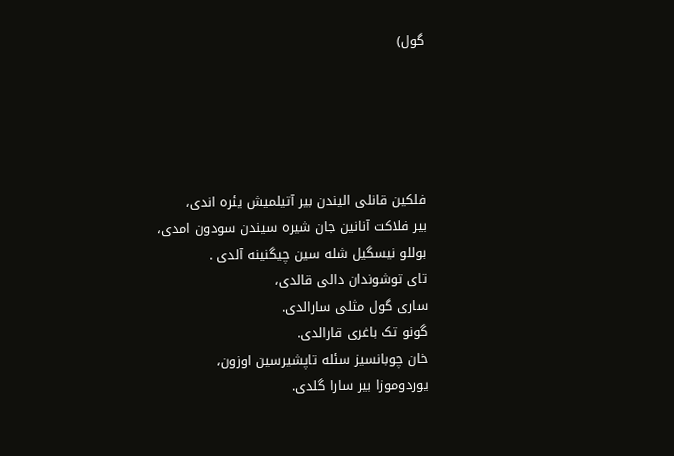گول)





فلکین قانلی الیندن بیر آتیلمیش یئره اندی،
بیر فلاکت آنانین جان شیره سیندن سودون امدی،
بوللو نیسگیل شله سین چیگنینه آلدی .
تای توشوندان دالی قالدی،
ساری گول مثلی سارالدی.
گونو تک باغری قارالدی.
خان چوبانسیز سئله تاپشیرسین اوزون،
یوردوموزا بیر سارا گلدی.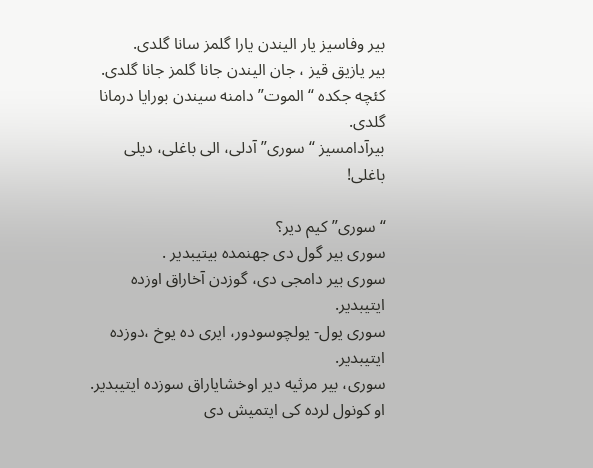بیر وفاسیز یار الیندن یارا گلمز سانا گلدی.
بیر یازیق قیز ، جان الیندن جانا گلمز جانا گلدی.
کئچه جکده “الموت” دامنه سیندن بورایا درمانا گلدی.
بیرآدامسیز “سوری” آدلی، الی باغلی، دیلی باغلی!

“سوری” کیم دیر؟
سوری بیر گول دی جهنمده بیتیبدیر .
سوری بیر دامجی دی، گوزدن آخاراق اوزده ایتیبدیر.
سوری یول- یولچوسودور، ایری ده یوخ ،دوزده ایتیبدیر.
سوری، بیر مرثیه دیر اوخشایاراق سوزده ایتیبدیر.
او کونول لرده کی ایتمیش دی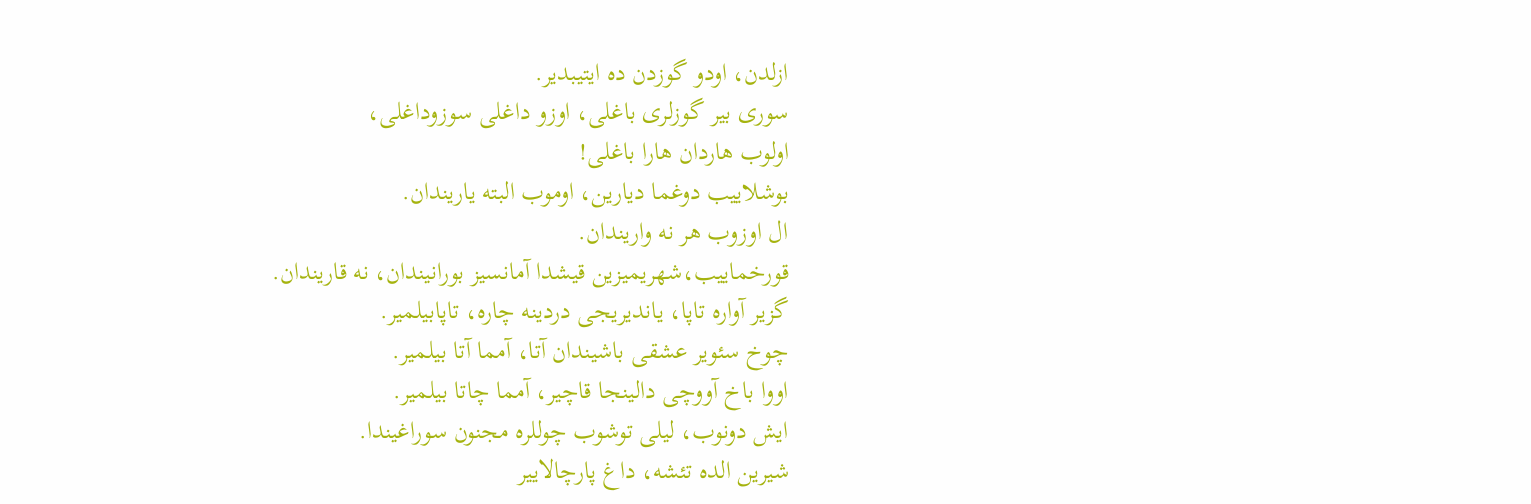ازلدن، اودو گوزدن ده ایتیبدیر.
سوری بیر گوزلری باغلی، اوزو داغلی سوزوداغلی،
اولوب هاردان هارا باغلی!
بوشلاییب دوغما دیارین، اوموب البته یاریندان.
ال اوزوب هر نه واریندان.
قورخماییب،شهریمیزین قیشدا آمانسیز بورانیندان، نه قاریندان.
گزیر آواره تاپا، یاندیریجی دردینه چاره، تاپابیلمیر.
چوخ سئویر عشقی باشیندان آتا، آمما آتا بیلمیر.
اووا باخ آووچی دالینجا قاچیر، آمما چاتا بیلمیر.
ایش دونوب، لیلی توشوب چوللره مجنون سوراغیندا.
شیرین الده تئشه، داغ پارچالاییر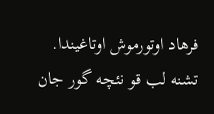فرهاد اوتورموش اوتاغیندا.
تشنه لب قو نئچه گور جان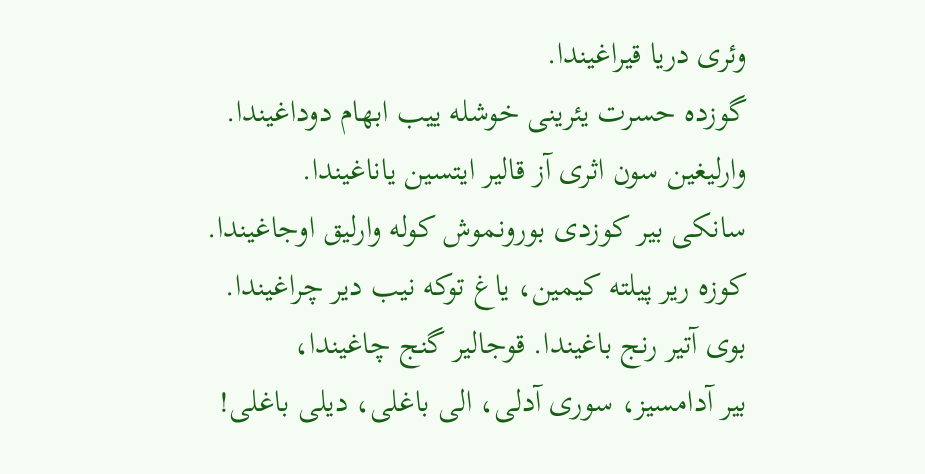وئری دریا قیراغیندا.
گوزده حسرت یئرینی خوشله ییب ابهام دوداغیندا.
وارلیغین سون اثری آز قالیر ایتسین یاناغیندا.
سانکی بیر کوزدی بورونموش کوله وارلیق اوجاغیندا.
کوزه ریر پیلته کیمین، یاغ توکه نیب دیر چراغیندا.
بوی آتیر رنج باغیندا. قوجالیر گنج چاغیندا،
بیر آدامسیز، سوری آدلی، الی باغلی، دیلی باغلی!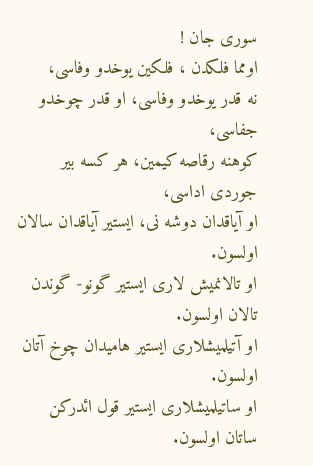سوری جان !
اومما فلکدن ، فلکین یوخدو وفاسی،
نه قدر یوخدو وفاسی، او قدر چوخدو جفاسی،
کوهنه رقاصه کیمین، هر کسه بیر جوردی اداسی،
او آیاقدان دوشه نی، ایستیر آیاقدان سالان اولسون.
او تالانمیش لاری ایستیر گونو- گوندن تالان اولسون.
او آتیلمیشلاری ایستیر هامیدان چوخ آتان اولسون.
او ساتیلمیشلاری ایستیر قول ائدرکن ساتان اولسون.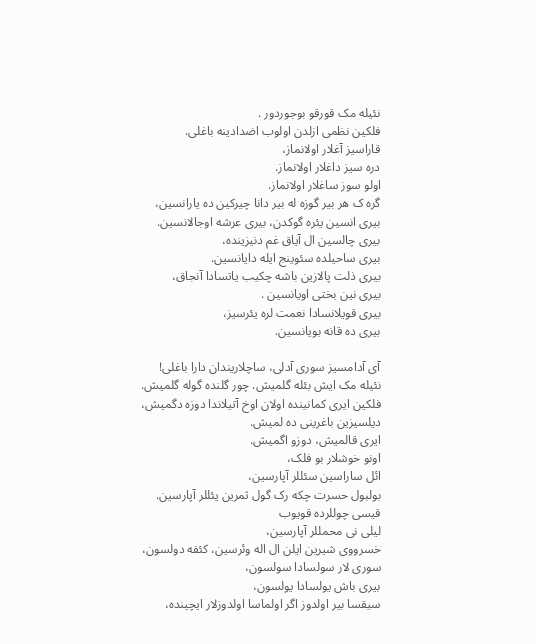نئیله مک قورقو بوجوردور .
فلکین نظمی ازلدن اولوب اضدادینه باغلی.
قاراسیز آغلار اولانماز،
دره سیز داغلار اولانماز.
اولو سوز ساغلار اولانماز.
گره ک هر بیر گوزه له بیر دانا چیرکین ده یارانسین،
بیری انسین یئره گوکدن، بیری عرشه اوجالانسین.
بیری چالسین ال آیاق غم دنیزینده،
بیری ساحیلده سئوینج ایله دایانسین.
بیری ذلت پالازین باشه چکیب یاتسادا آنجاق،
بیری نین بختی اویانسین .
بیری قویلانسادا نعمت لره یئرسیز،
بیری ده قانه بویانسین.

آی آدامسیز سوری آدلی، ساچلاریندان دارا باغلی!
نئیله مک ایش بئله گلمیش. چور گلنده گوله گلمیش.
فلکین ایری کمانینده اولان اوخ آتیلاندا دوزه دگمیش،
دیلسیزین باغرینی ده لمیش.
ایری قالمیش، دوزو اگمیش.
اونو خوشلار بو فلک،
ائل ساراسین سئللر آپارسین،
بولبول حسرت چکه رک گول ثمرین یئللر آپارسین.
قیسی چوللرده قویوب
لیلی نی محمللر آپارسین،
خسرووی شیرین ایلن ال اله وئرسین، کئفه دولسون،
سوری لار سولسادا سولسون،
بیری باش یولسادا یولسون،
سیقسا بیر اولدوز اگر اولماسا اولدوزلار ایچینده،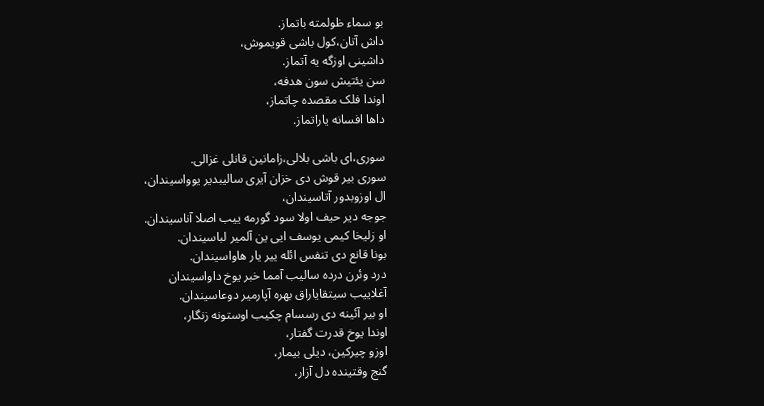بو سماء ظولمته باتماز.
داش آتان،کول باشی قویموش،
داشینی اوزگه یه آتماز.
سن یئتیش سون هدفه،
اوندا فلک مقصده چاتماز،
داها افسانه یاراتماز.

سوری،ای باشی بلالی،زامانین قانلی غزالی.
سوری بیر قوش دی خزان آیری سالیبدیر یوواسیندان،
ال اوزوبدور آتاسیندان،
جوجه دیر حیف اولا سود گورمه ییب اصلا آناسیندان.
او زلیخا کیمی یوسف ایی ین آلمیر لباسیندان.
بونا قانع دی تنفس ائله ییر یار هاواسیندان.
درد وئرن درده سالیب آمما خبر یوخ داواسیندان
آغلاییب سیتقایاراق بهره آپارمیر دوعاسیندان.
او بیر آئینه دی رسسام چکیب اوستونه زنگار،
اوندا یوخ قدرت گفتار،
اوزو چیرکین، دیلی بیمار،
گنج وقتینده دل آزار،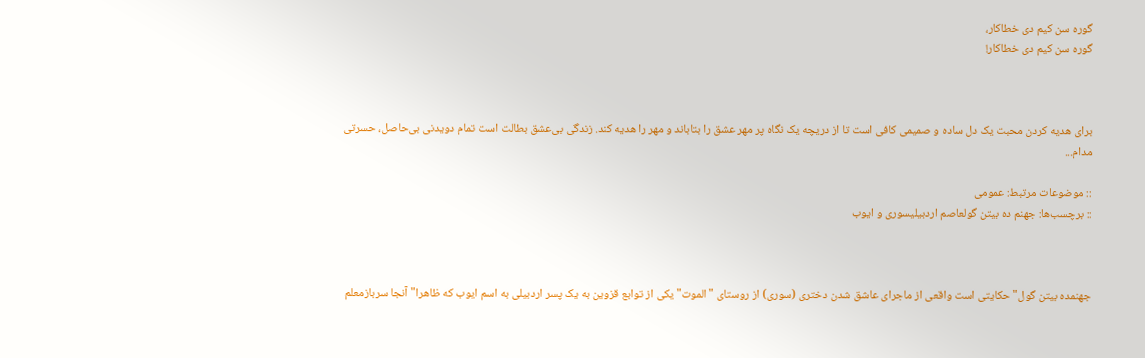گوره سن کیم دی خطاکار،
گوره سن کیم دی خطاکار!



برای هدیه کردن محبت یک دل ساده و صمیمی کافی است تا از دریچه یک نگاه پر مهر عشق را بتاباند و مهر را هدیه کند. زندگی بی‌عشق بطالت است تمام دویدنی بی‌حاصل، حسرتی مدام...

:: موضوعات مرتبط: عمومی
:: برچسب‌ها: جهنم ده بیتن گولعاصم اردبیلیسوری و ایوب



جهنمده بیتن گول" حکایتی است واقعی از ماجرای عاشق شدن دختری (سوری) از روستای "الموت" یکی از توابع قزوین به یک پسر اردبیلی به اسم ایوب که ظاهرا" آنجا سربازمعلم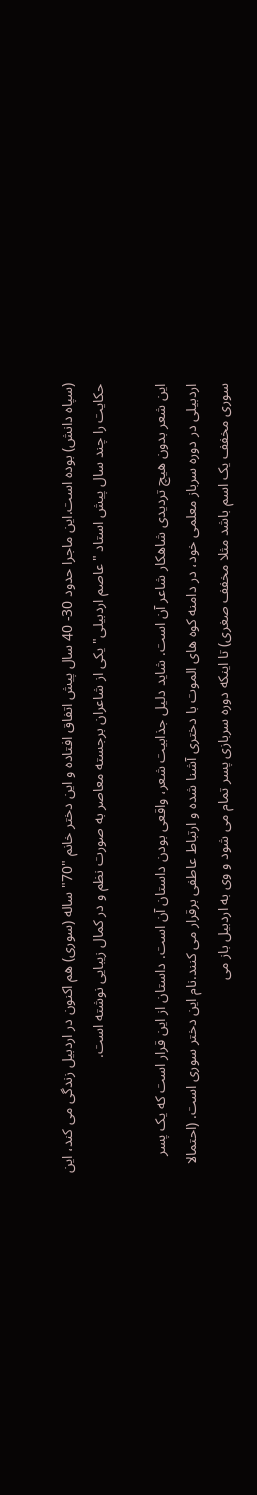(سپاه دانش) بوده است.این ماجرا حدود 30- 40 سال پیش اتفاق افتاده و این دختر خانم "70" ساله (سوری) هم اکنون در اردبیل زندگی می کند، این حکایت را چند سال پیش استاد "عاصم اردبیلی" یکی از شاعران برجسته معاصر به صورت نظم و در کمال زیبایی نوشته است.

این شعر بدون هیچ تردیدی شاهکار شاعر آن است. شاید دلیل جذابیت شعر، واقعی بودن داستان آن است. داستان از این قرار است که یک پسر اردبیلی در دوره سرباز معلمی خود، در دامنه کوه های الموت با دختری آشنا شده و ارتباط عاطفی برقرار می کنند.نام این دختر سوری است. (احتمالا سوری مخفف یک اسم باشد مثلا مخفف صغری) تا اینکه دوره سربازی پسر تمام می شود و وی به اردبیل باز می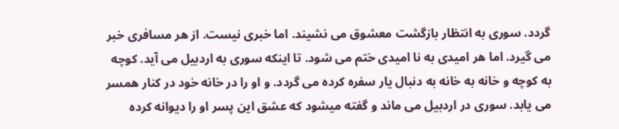گردد. سوری به انتظار بازگشت معشوق می نشیند. اما خبری نیست. از هر مسافری خبر می گیرد. اما هر امیدی به نا امیدی ختم می شود. تا اینکه سوری به اردبیل می آید. کوچه به کوچه و خانه به خانه به دنبال یار سفره کرده می گردد. و او را در خانه خود در کنار همسر می یابد. سوری در اردبیل می ماند و گفته میشود که عشق این پسر او را دیوانه کرده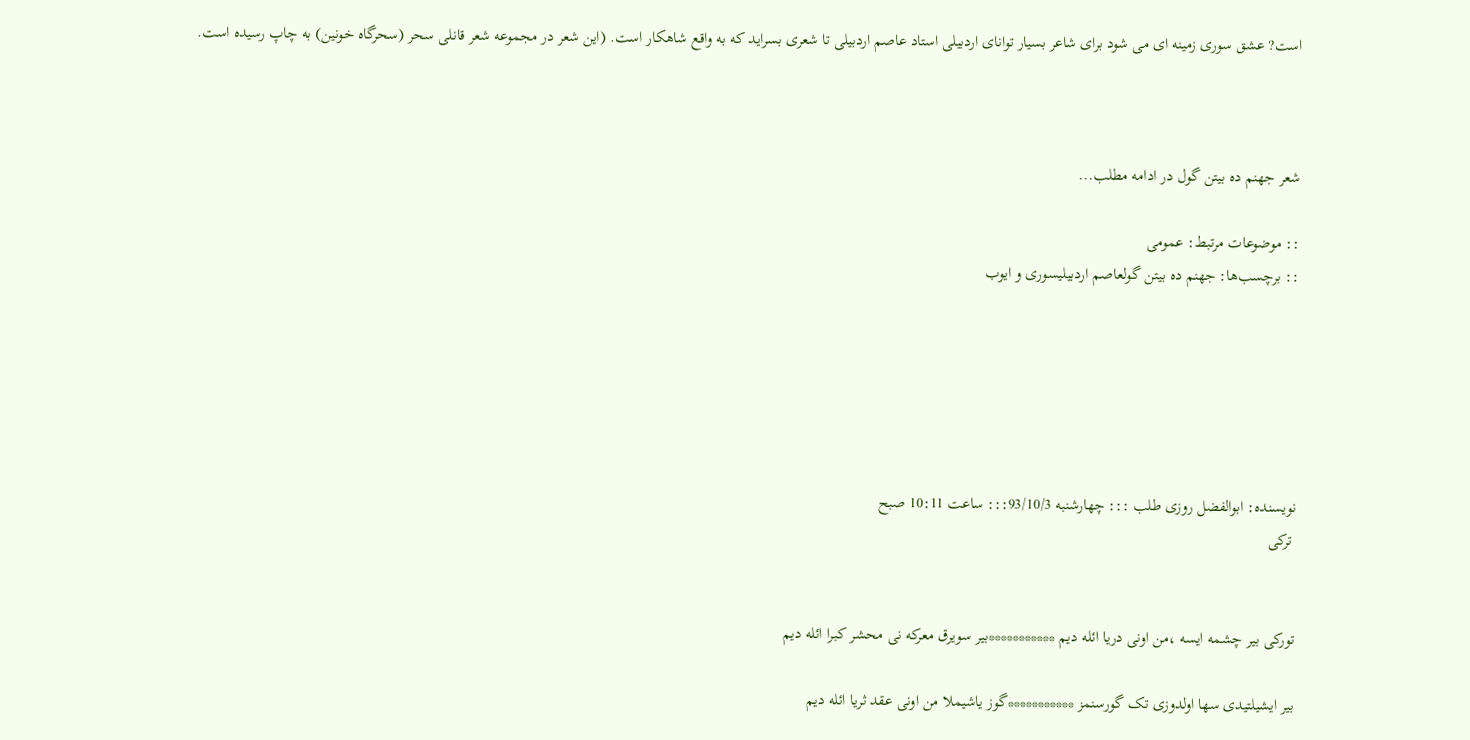است? عشق سوری زمینه ای می شود برای شاعر بسیار توانای اردبیلی استاد عاصم اردبیلی تا شعری بسراید که به واقع شاهکار است. (این شعر در مجموعه شعر قانلی سحر (سحرگاه خونین) به چاپ رسیده است.



شعر جهنم ده بیتن گول در ادامه مطلب...

:: موضوعات مرتبط: عمومی
:: برچسب‌ها: جهنم ده بیتن گولعاصم اردبیلیسوری و ایوب






نویسنده: ابوالفضل روزی طلب ::: چهارشنبه 93/10/3::: ساعت 10:11 صبح
 ترکی


تورکی بیر چشمه ایسه ،من اونی دریا ائله دیم ***********بیر سویرق معرکه نی محشر کبرا ائله دیم

بیر ایشیلتیدی سها اولدوزی تک گورسنمز ***********گوز یاشیملا من اونی عقد ثریا ائله دیم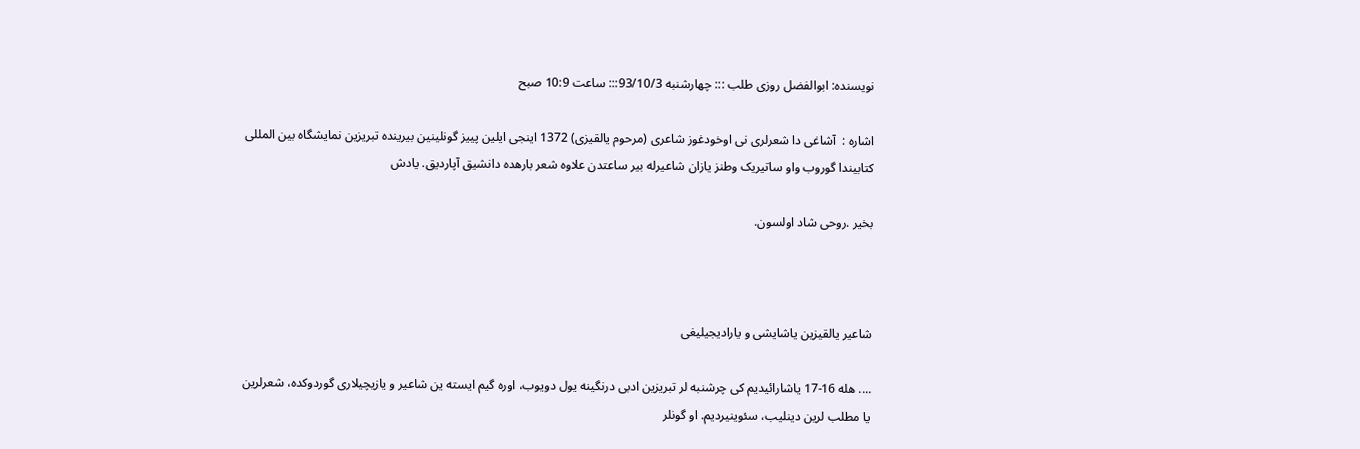نویسنده: ابوالفضل روزی طلب ::: چهارشنبه 93/10/3::: ساعت 10:9 صبح

اشاره :  آشاغی دا شعرلری نی اوخودغوز شاعری (مرحوم یالقیزی) 1372 اینجی ایلین پییز گونلینین بیرینده تبریزین نمایشگاه بین المللی کتابیندا گوروب واو ساتیریک وطنز یازان شاعیرله بیر ساعتدن علاوه شعر بارهده دانشیق آپاردیق. یادش

بخیر .روحی شاد اولسون.



شاعیر یالقیزین یاشایشی و یارادیجیلیغی

.... هله 16-17 یاشارائیدیم کی چرشنبه لر تبریزین ادبی درنگینه یول دویوب، اوره گیم ایسته ین شاعیر و یازیچیلاری گوردوکده، شعرلرین یا مطلب لرین دینلیب، سئوینیردیم. او گونلر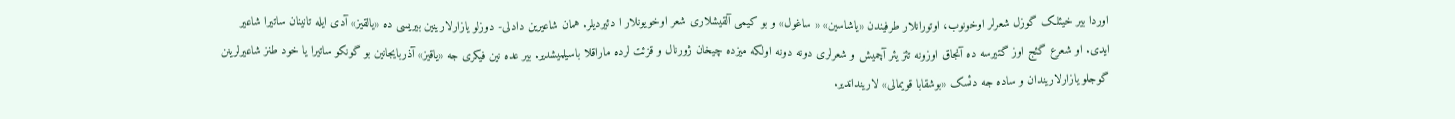اوردا بیر خیئلک گوزل شعرلر اوخونوب، اوتورانلار طرفیندن «یاشاسین» « ساغول» و بو کیمی آلقیشلاری شعر اوخویونلار ا دئیردیلر. همان شاعیرین دادلی- دوزلو یازارلارینین بیریسی ده «یالقیز» آدی ایله تانینان ساتیرا شاعیر ایدی. او شعرع گئج اوز گتیرسه ده آنجاق اوزونه تئز یئر آچمیش و شعرلری دونه دونه اولکه میزده چیخان ژورنال و قزئت لرده ماراقلا باسیلمیشدیر. بیر عده نین فیکری جه «یاقیز» آذربایجانین بو گونکو ساتیرا یا خود طنز شاعیرلرینن گوجلو یازارلاریندان و ساده جه دئسک «بوشقابا قویمالی» لارینداندیر.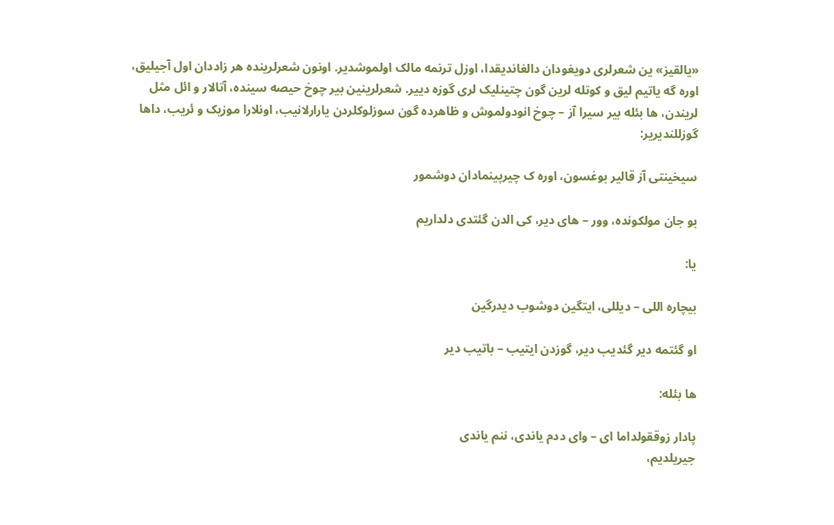«یالقیز» ین شعرلری دویغودان دالغاندیقدا، اوزل ترنمه مالک اولموشدیر. اونون شعرلرینده هر زاددان اول آجیلیق، اوره گه یاتیم لیق و کوتله لرین گون چتینلیک لری گوزه دییر. شعرلرینین بیر چوخ حیصه سینده، آتالار و ائل مثل لریندن، ها بئله بیر سیرا آز – چوخ انودولموش و ظاهرده گون سوزلوکلردن یارارلانیب، اونلارا موزیک و ئریب، داها گوزللندیریر:

سیخینتی آز قالیر بوغسون، اوره ک چیرپینمادان دوشمور

بو جان مولکونده، وور – های دیر، کی الدن گئتدی دلداریم

یا:

بیچاره اللی – دیللی، ایتگین دوشوب دیدرگین

او گئتمه دیر گئدیب دیر، گوزدن ایتیب – باتیب دیر

ها بئله:

پادار زوققولداما ای – وای ددم یاندی، ننم یاندی
جیریلدیم،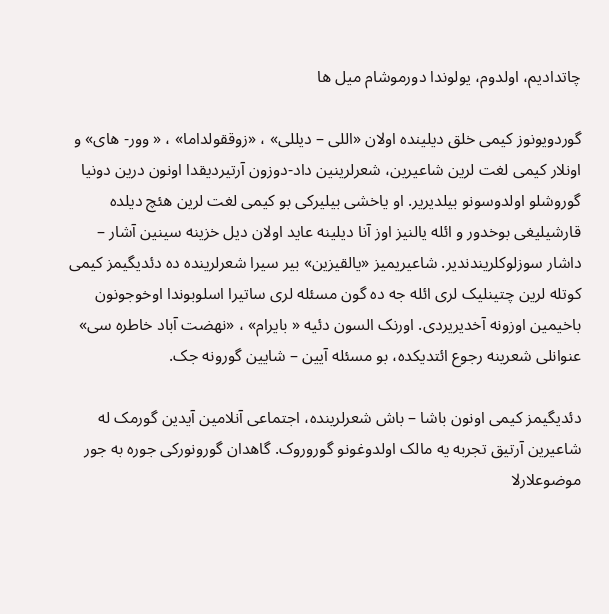چاتدادیم، اولدوم، یولوندا دورموشام میل ها

گوردویونوز کیمی خلق دیلینده اولان «اللی – دیللی» ، «زوققولداما» ، « وور- های» و اونلار کیمی لغت لرین شاعیرین، شعرلرینین داد-دوزون آرتیردیقدا اونون درین دونیا گوروشلو اولدوسونو بیلدیریر. او یاخشی بیلیرکی بو کیمی لغت لرین هئچ دیلده قارشیلیغی بوخدور و ائله یالنیز اوز آنا دیلینه عاید اولان دیل خزینه سینین آشار – داشار سوزلوکلریندندیر. شاعیریمیز «یالقیزین» بیر سیرا شعرلرینده ده دئدیگیمز کیمی کوتله لرین چتینلیک لری ائله جه ده گون مسئله لری ساتیرا اسلوبوندا اوخوجونون باخیمین اوزونه آخدیریردی. اورنک السون دئیه « بایرام» ، «نهضت آباد خاطره سی» عنوانلی شعرینه رجوع ائتدیکده، بو مسئله آیین – شایین گورونه جک.

دئدیگیمز کیمی اونون باشا – باش شعرلرینده، اجتماعی آنلامین آیدین گورمک له شاعیرین آرتیق تجربه یه مالک اولدوغونو گوروروک. گاهدان گورونورکی جوره به جور موضوعلارلا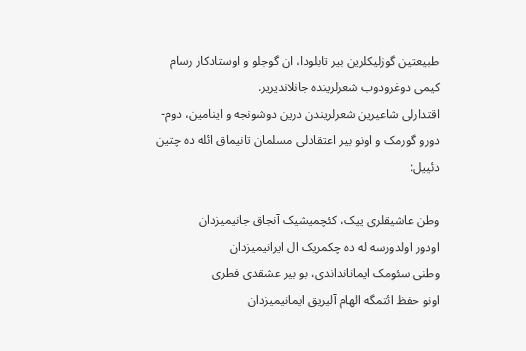طبیعتین گوزلیکلرین بیر تابلودا، ان گوجلو و اوستادکار رسام کیمی دوغرودوب شعرلرینده جانلاندیریر.
اقتدارلی شاعیرین شعرلریندن درین دوشونجه و اینامین، دوم- دورو گورمک و اونو بیر اعتقادلی مسلمان تانیماق ائله ده چتین دئییل:

وطن عاشیقلری ییک، کئچمیشیک آنجاق جانیمیزدان
اودور اولدورسه له ده چکمریک ال ایرانیمیزدان
وطنی سئومک ایمانانداندی، بو بیر عشقدی فطری
اونو حفظ ائتمگه الهام آلیریق ایمانیمیزدان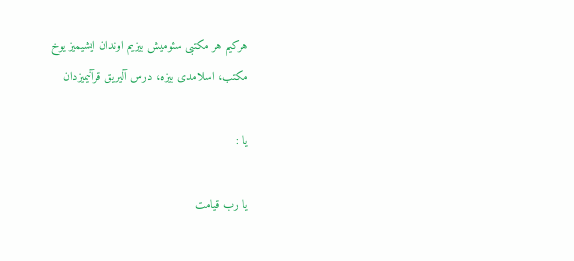هرکیم هر مکتبی سئومیش بیزیم اوندان ایشیمیز یوخ
مکتب، اسلامدی بیزه، درس آلیریق قرآنیمیزدان

یا :

یا رب قیامت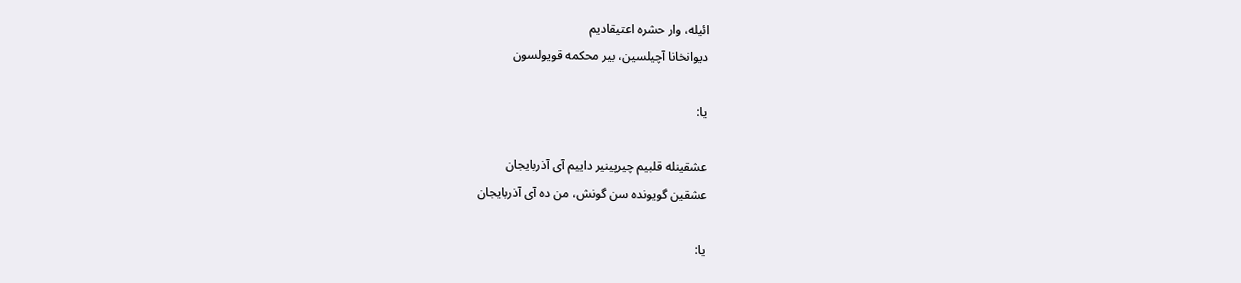ائیله، وار حشره اعتیقادیم
دیوانخانا آچیلسین، بیر محکمه قویولسون

یا:

عشقینله قلبیم چیرپینیر داییم آی آذربایجان
عشقین گویونده سن گونش، من ده آی آذربایجان

یا: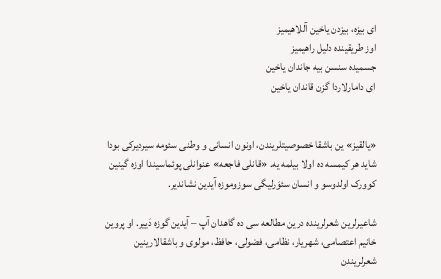ای بیزه، بیزدن یاخین آللاهیمیز
اوز طریقینده دلیل راهیمیز
جسمیده سنسن بیه جاندان یاخین
ای دامارلاردا گزن قاندان یاخین


«یالقیز» ین باشقا خصوصیتلریندن، اونون انسانی و وطنی سئومه سیردیرکی بودا شاید هر کیمسه ده اولا بیلمه یه. «قانلی فاجعه» عنوانلی پوئماسیندا اوزه گینین کوورک اولدوسو و انسان سئوَرلیگی سوزوموزه آیدین نشاندیر.

شاعیرلرین شعرلرینده درین مطالعه سی ده گاهدان آپ – آیدین گوزه دَییر. او پروین خانیم اعتصامی، شهریار، نظامی، فضولی، حافظ، مولوی و باشقالارینین شعرلریندن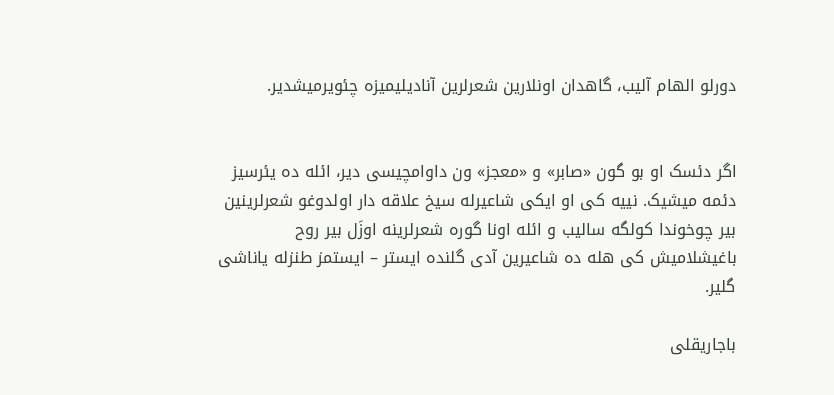دورلو الهام آلیب، گاهدان اونلارین شعرلرین آنادیلیمیزه چئویرمیشدیر.


اگر دئسک او بو گون «صابر» و «معجز» ون داوامچیسی دیر، ائله ده یئرسیز دئمه میشیک. نییه کی او ایکی شاعیرله سیخ علاقه دار اولدوغو شعرلرینین بیر چوخوندا کولگه سالیب و ائله اونا گوره شعرلرینه اوزَل بیر روح باغیشلامیش کی هله ده شاعیرین آدی گلنده ایستر – ایستمز طنزله یاناشی گلیر.

باجاریقلی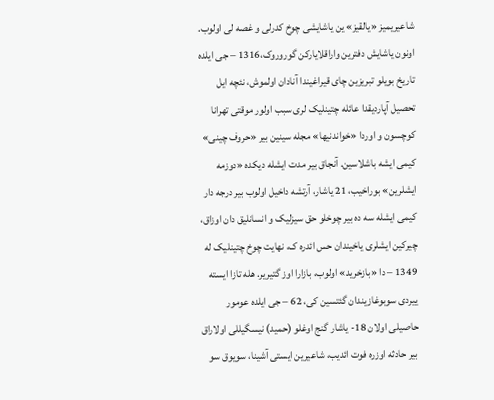شاعیریمیز «یالقیز» ین یاشایشی چوخ کدرلی و غصه لی اولوب. اونون یاشایش دفترین واراقلایارکن گوروروک،1316 – جی ایلده تاریخ بویلو تبریزین چای قیراغیندا آنادان اولموش، نئچه ایل تحصیل آپاردیقدا عائله چتینلیک لری سبب اولور موقتی تهرانا کوچسون و اوردا «خواندنیها» مجله سینین بیر «حروف چینی» کیمی ایشه باشلاسین. آنجاق بیر مدت ایشله دیکده «دوزمه ایشلرین» بوراخیب، 21 یاشار، آرتشه داخیل اولوب بیر درجه دار کیمی ایشله سه ده بیر چوخلو حق سیزلیک و انسانلیق دان اوزاق، چیرکین ایشلری یاخیندان حس ائدره ک، نهایت چوخ چتینلیک له 1349 – دا «بازخرید» اولوب، بازارا اوز گتیریر. هله تازا ایسته ییردی سوبوغازیندان گئتسین کی، 62 – جی ایلده عومور حاصیلی اولان 18- یاشار گنج اوغلو (حمید) نیسگیللی اولاراق بیر حادثه اوزره فوت ائدیب، شاعیرین ایستی آشینا، سویوق سو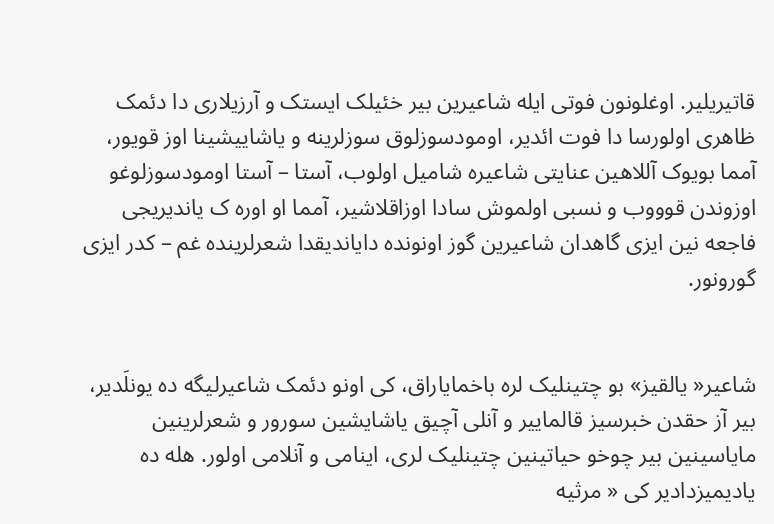قاتیریلیر. اوغلونون فوتی ایله شاعیرین بیر خئیلک ایستک و آرزیلاری دا دئمک ظاهری اولورسا دا فوت ائدیر، اومودسوزلوق سوزلرینه و یاشاییشینا اوز قویور، آمما بویوک آللاهین عنایتی شاعیره شامیل اولوب، آستا – آستا اومودسوزلوغو اوزوندن قوووب و نسبی اولموش سادا اوزاقلاشیر، آمما او اوره ک یاندیریجی فاجعه نین ایزی گاهدان شاعیرین گوز اونونده دایاندیقدا شعرلرینده غم – کدر ایزی گورونور.


شاعیر« یالقیز» بو چتینلیک لره باخمایاراق، کی اونو دئمک شاعیرلیگه ده یونلَدیر، بیر آز حقدن خبرسیز قالماییر و آنلی آچیق یاشایشین سورور و شعرلرینین مایاسینین بیر چوخو حیاتینین چتینلیک لری، اینامی و آنلامی اولور. هله ده یادیمیزدادیر کی « مرثیه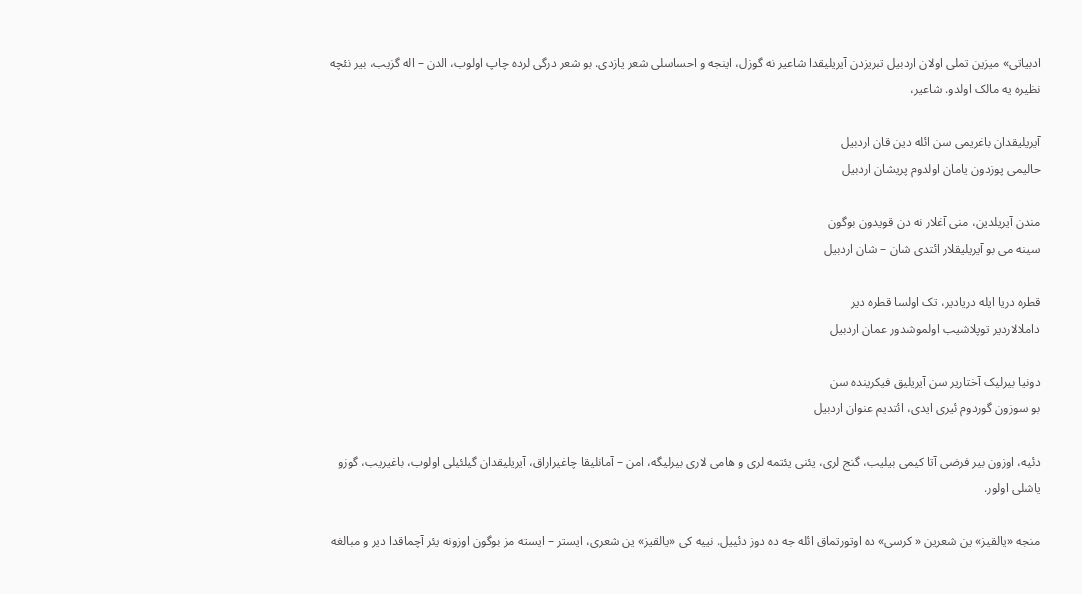ادبیاتی» میزین تملی اولان اردبیل تبریزدن آیریلیقدا شاعیر نه گوزل، اینجه و احساسلی شعر یازدی. بو شعر درگی لرده چاپ اولوب، الدن – اله گزیب، بیر نئچه نظیره یه مالک اولدو. شاعیر،

آیریلیقدان باغریمی سن ائله دین قان اردبیل
حالیمی پوزدون یامان اولدوم پریشان اردبیل

مندن آیریلدین، منی آغلار نه دن قویدون بوگون
سینه می بو آیریلیقلار ائتدی شان – شان اردبیل

قطره دریا ایله دریادیر، تک اولسا قطره دیر
داملالاردیر توپلاشیب اولموشدور عمان اردبیل

دونیا بیرلیک آختاریر سن آیریلیق فیکرینده سن
بو سوزون گوردوم ئیری ایدی، ائتدیم عنوان اردبیل

دئیه، اوزون بیر فرضی آتا کیمی بیلیب، گنج لری، یئنی یئتمه لری و هامی لاری بیرلیگه، امن – آمانلیقا چاغیراراق، آیریلیقدان گیلئیلی اولوب، باغیریب، گوزو یاشلی اولور.

منجه «یالقیز» ین شعرین « کرسی» ده اوتورتماق ائله جه ده دوز دئییل. نییه کی «یالقیز» ین شعری، ایستر – ایسته مز بوگون اوزونه یئر آچماقدا دیر و مبالغه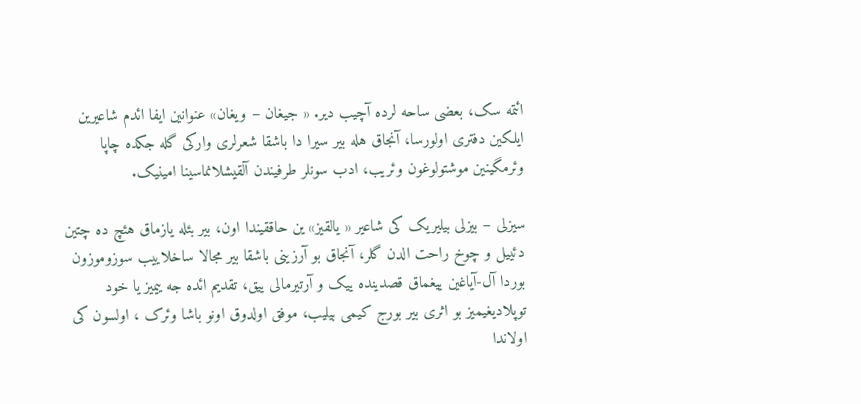ائتمه سک، بعضی ساحه لرده آچیب دیر. « جیغان – ویغان» عنوانین ایفا ائدم شاعیرین ایلکین دفتری اولورسا، آنجاق هله بیر سیرا دا باشقا شعرلری وارکی گله جکده چاپا وئرمگینین موشتولوغون وئریب، ادب سونلر طرفیندن آلقیشلانماسینا امینیک.

سیزلی – بیزلی بیلیریک کی شاعیر « یالقیز» ین حاققیندا اون، بیر بئله یازماق هئچ ده چتین دئییل و چوخ راحت الدن گلر، آنجاق بو آرزینی باشقا بیر مجالا ساخلاییب سوزوموزون بوردا آل-آیاغین ییغماق قصدینده ییک و آرتیرمالی ییق، تقدیم ائده جه ییمیز یا خود توپلادیغیمیز بو اثری بیر بورج کیمی بیلیب، موفق اولدوق اونو باشا وئرک ، اولسون کی اولاندا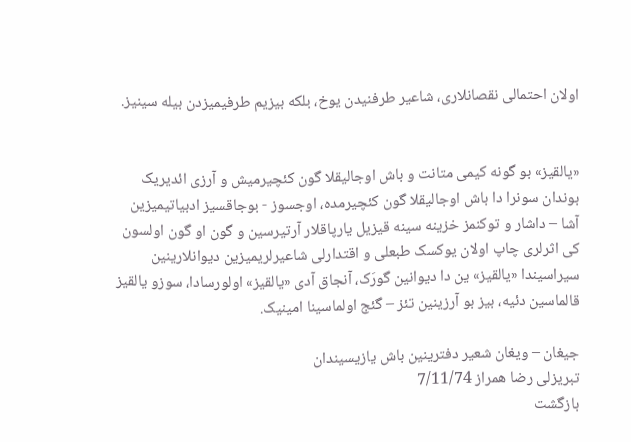اولان احتمالی نقصانلاری، شاعیر طرفنیدن یوخ، بلکه بیزیم طرفیمیزدن بیله سینیز.


«یالقیز» بو گونه کیمی متانت و باش اوجالیقلا گون کئچیرمیش و آرزی ائدیریک بوندان سونرا دا باش اوجالیقلا گون کئچیرمده، اوجسوز - بوجاقسیز ادبیاتیمیزین آشا – داشار و توکنمز خزینه سینه قیزیل یارپاقلار آرتیرسین و گون او گون اولسون کی اثرلری چاپ اولان یوکسک طبعلی و اقتدارلی شاعیرلریمیزین دیوانلارینین سیراسیندا «یالقیز» ین دا دیوانین گورَک، آنجاق آدی «یالقیز» اولورسادا، سوزو یالقیز قالماسین دئیه، بیز بو آرزینین تئز – گئج اولماسینا امینیک.

جیغان – ویغان شعیر دفترینین باش یازیسیندان
تبریزلی رضا همراز 7/11/74
بازگشت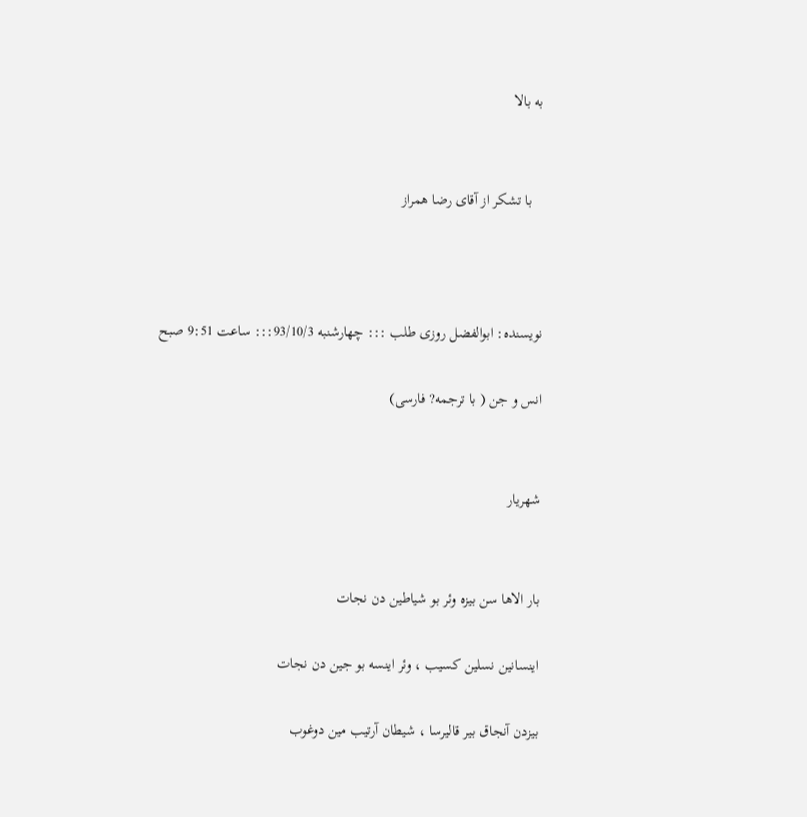به بالا


   با تشکر از آقای رضا همراز



نویسنده: ابوالفضل روزی طلب ::: چهارشنبه 93/10/3::: ساعت 9:51 صبح

انس و جن ( با ترجمه? فارسی)


شهریار


بار الاها سن بیزه وئر بو شیاطین دن نجات

اینسانین نسلین کسیب ، وئر اینسه بو جین دن نجات

بیزدن آنجاق بیر قالیرسا ، شیطان آرتیب مین دوغوب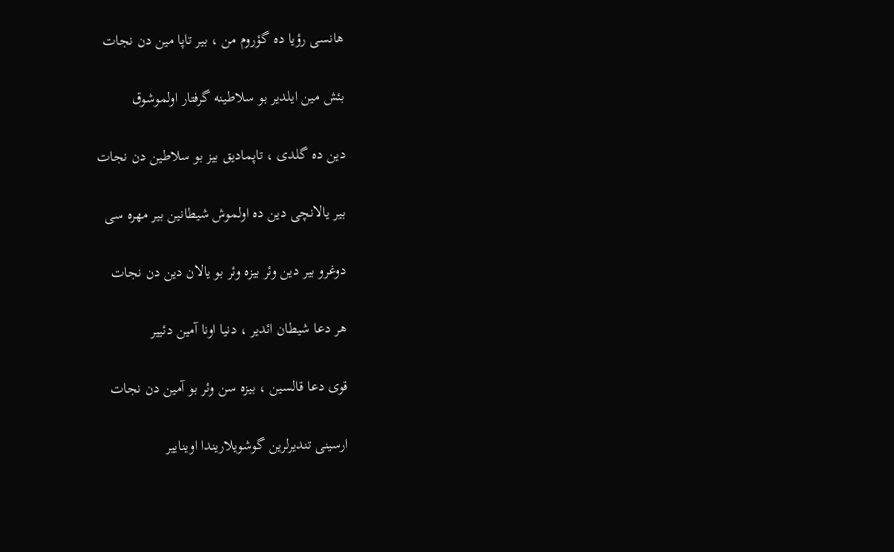هانسی رؤیا ده گؤروم من ، بیر تاپا مین دن نجات

بئش مین ایلدیر بو سلاطینه گرفتار اولموشوق

دین ده گلدی ، تاپمادیق بیز بو سلاطین دن نجات

بیر یالانچی دین ده اولموش شیطانین بیر مهره سی

دوغرو بیر دین وئر بیزه وئر بو یالان دین دن نجات

هر دعا شیطان ائدیر ، دنیا اونا آمین دئییر

قوی دعا قالسین ، بیزه سن وئر بو آمین دن نجات

ارسینی تندیرلرین گوشویلاریندا اویناییر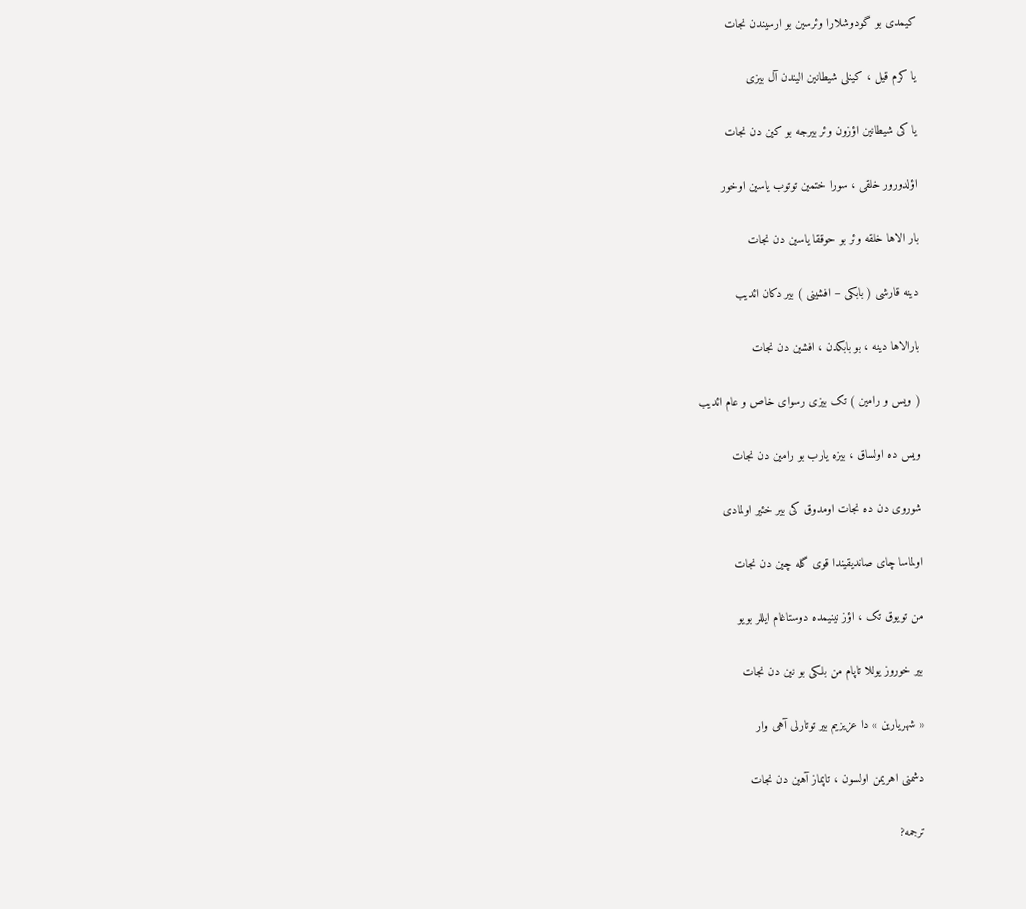کیمدی بو گودوشلارا وئرسین بو ارسیندن نجات

یا کرم قیل ، کینلی شیطانین الیندن آل بیزی

یا کی شیطانین اؤزون وئر بیرجه بو کین دن نجات

اؤلدورور خلقی ، سورا ختمین توتوب یاسین اوخور

بار الاها خلقه وئر بو حوققا یاسین دن نجات

دینه قارشی ( بابکی – افشینی ) بیر دکان ائدیب

بارالاها دینه ، بو بابکدن ، افشین دن نجات

( ویس و رامین ) تک بیزی رسوای خاص و عام ائدیب

ویس ده اولساق ، بیزه یارب بو رامین دن نجات

شوروی دن ده نجات اومدوق کی بیر خئیر اولمادی

اولماسا چای صاندیقیندا قوی گله چین دن نجات

من تویوق تک ، اؤز نینیمده دوستاغام ایللر بویو

بیر خوروز یوللا تاپام من بلکی بو نین دن نجات

« شهریارین » دا عزیزیم بیر توتارلی آهی وار

دشمنی اهریمن اولسون ، تاپماز آهین دن نجات

ترجمه?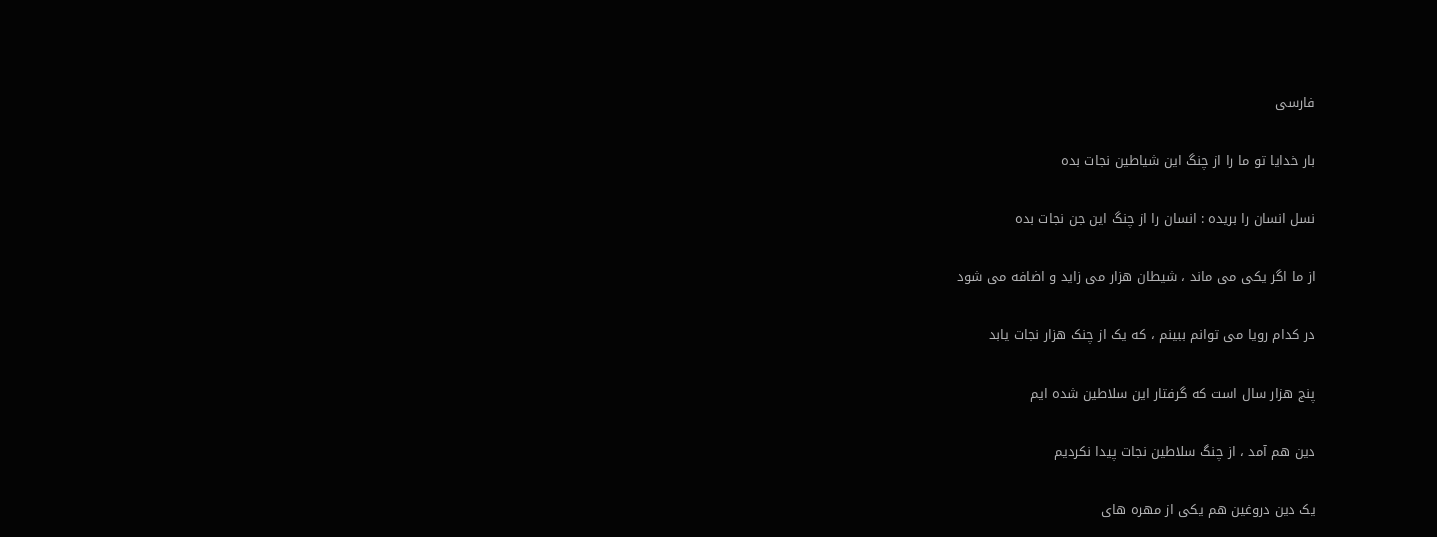فارسی

بار خدایا تو ما را از چنگ این شیاطین نجات بده

نسل انسان را بریده : انسان را از چنگ این جن نجات بده

از ما اگر یکی می ماند ، شیطان هزار می زاید و اضافه می شود

در کدام رویا می توانم ببینم ، که یک از چنک هزار نجات یابد

پنج هزار سال است که گرفتار این سلاطین شده ایم

دین هم آمد ، از چنگ سلاطین نجات پیدا نکردیم

یک دین دروغین هم یکی از مهره های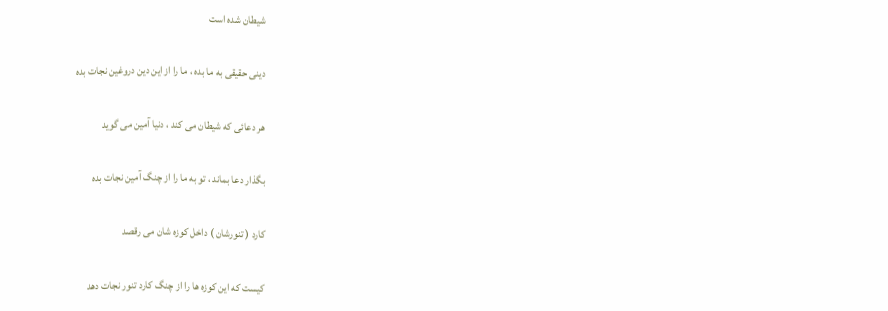شیطان شده است

دینی حقیقی به ما بده ، ما را از این دین دروغین نجات بده

هر دعائی که شیطان می کند ، دنیا آمین می گوید

بگذار دعا بماند ، تو به ما را از چنگ آمین نجات بده

کارد ( تنورشان ) داخل کوزه شان می رقصد

کیست که این کوزه ها را از چنگ کارد تنور نجات دهد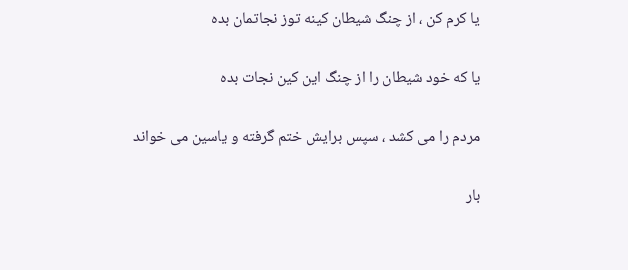یا کرم کن ، از چنگ شیطان کینه توز نجاتمان بده

یا که خود شیطان را از چنگ این کین نجات بده

مردم را می کشد ، سپس برایش ختم گرفته و یاسین می خواند

بار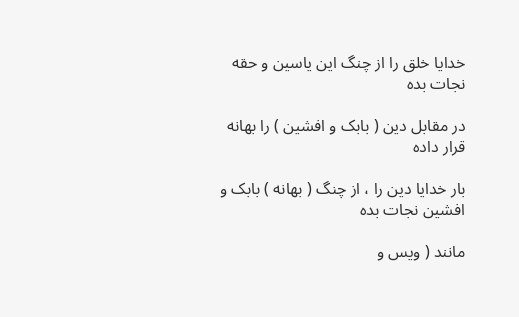خدایا خلق را از چنگ این یاسین و حقه نجات بده

در مقابل دین ( بابک و افشین ) را بهانه قرار داده

بار خدایا دین را ، از چنگ ( بهانه ) بابک و افشین نجات بده

مانند ( ویس و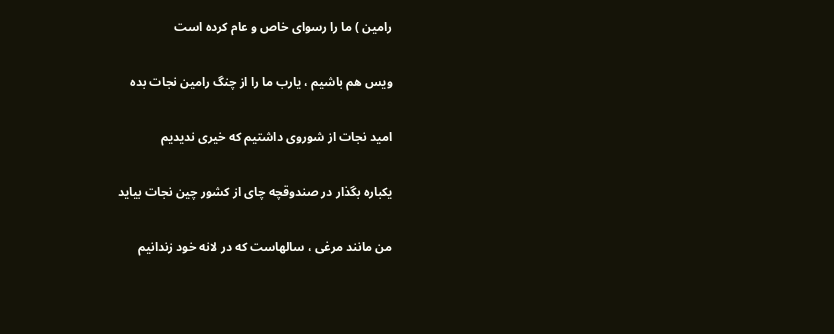رامین ) ما را رسوای خاص و عام کرده است

ویس هم باشیم ، یارب ما را از چنگ رامین نجات بده

امید نجات از شوروی داشتیم که خیری ندیدیم

یکباره بگذار در صندوقچه چای از کشور چین نجات بیاید

من مانند مرغی ، سالهاست که در لانه خود زندانیم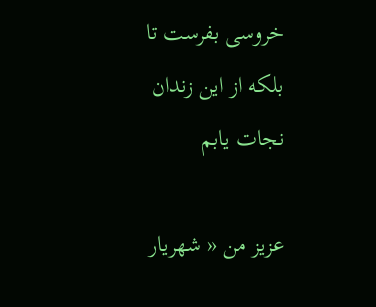خروسی بفرست تا بلکه از این زندان نجات یابم

عزیز من « شهریار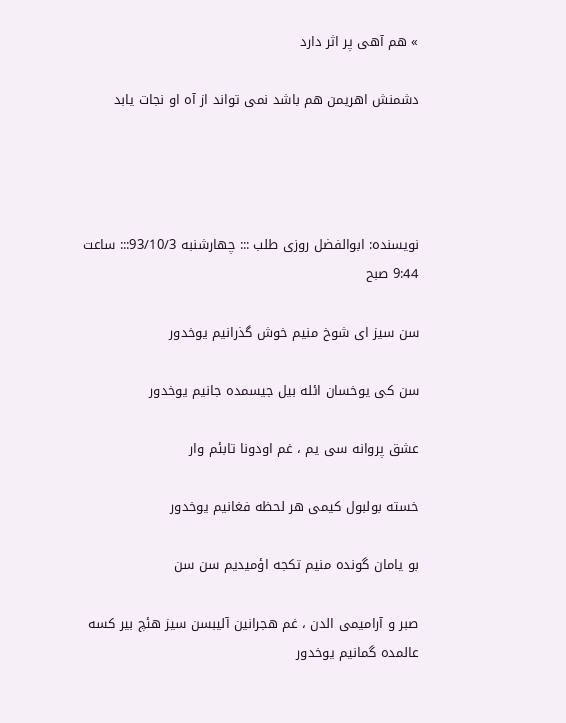» هم آهی پر اثر دارد

دشمنش اهریمن هم باشد نمی تواند از آه او نجات یابد




نویسنده: ابوالفضل روزی طلب ::: چهارشنبه 93/10/3::: ساعت 9:44 صبح

سن سیز ای شوخ منیم خوش گذرانیم یوخدور

سن کی یوخسان ائله بیل جیسمده جانیم یوخدور

عشق پروانه سی یم ، غم اودونا تابئم وار

خسته بولبول کیمی هر لحظه فغانیم یوخدور

بو یامان گونده منیم تکجه اؤمیدیم سن سن

صبر و آرامیمی الدن ، غم هجرانین آلیبسن سیز هئچ بیر کسه عالمده گمانیم یوخدور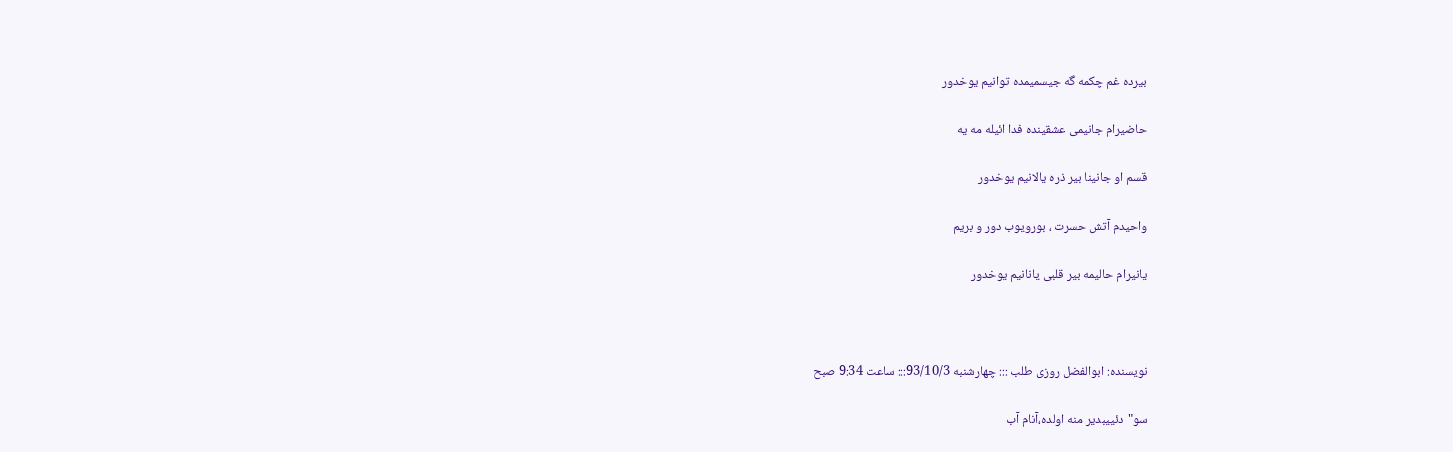بیرده غم چکمه گه جیسمیمده توانیم یوخدور

حاضیرام جانیمی عشقینده فدا ائیله مه یه

قسم او جانینا بیر ذره یالانیم یوخدور

واحیدم آتش حسرت ، بورویوب دور و بریم

یانیرام حالیمه بیر قلبی یانانیم یوخدور



نویسنده: ابوالفضل روزی طلب ::: چهارشنبه 93/10/3::: ساعت 9:34 صبح

سو"دئییبدیر منه اولده،آنام آب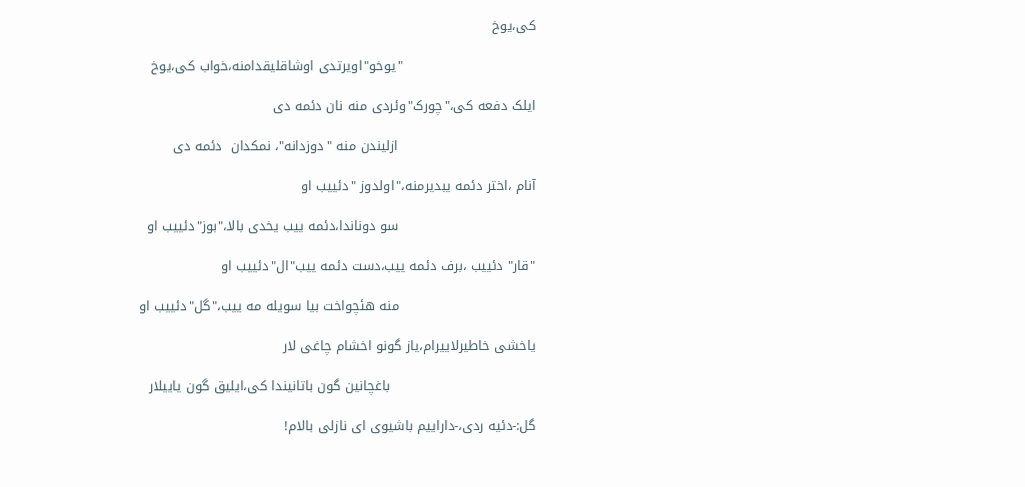کی،یوخ

                              "یوخو"اویرتدی اوشاقلیقدامنه،خواب کی،یوخ

ایلک دفعه کی،"چورک"وئردی منه نان دئمه دی

                               ازلیندن منه "دوزدانه"، نمکدان  دئمه دی

آنام ،اختر دئمه یبدیرمنه،"اولدوز "دئییب او

                               سو دوناندا،دئمه ییب یخدی بالا،"بوز"دئییب او

"قار" دئییب ،برف دئمه ییب،دست دئمه ییب"ال"دئییب او

                               منه هئچواخت بیا سویله مه ییب،"گل"دئییب او

یاخشی خاطیرلاییرام،یاز گونو اخشام چاغی لار

                                 باغچانین گون باتانیندا کی،ایلیق گون یاییلار

گل:-دئیه ردی،-داراییم باشیوی ای نازلی بالام!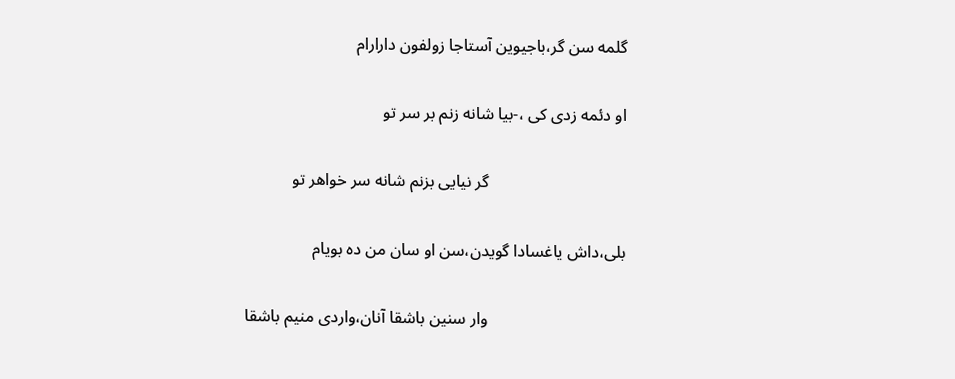گلمه سن گر،باجیوین آستاجا زولفون دارارام

او دئمه زدی کی ،-بیا شانه زنم بر سر تو

                                 گر نیایی بزنم شانه سر خواهر تو

بلی،داش یاغسادا گویدن،سن او سان من ده بویام

                                 وار سنین باشقا آنان،واردی منیم باشقا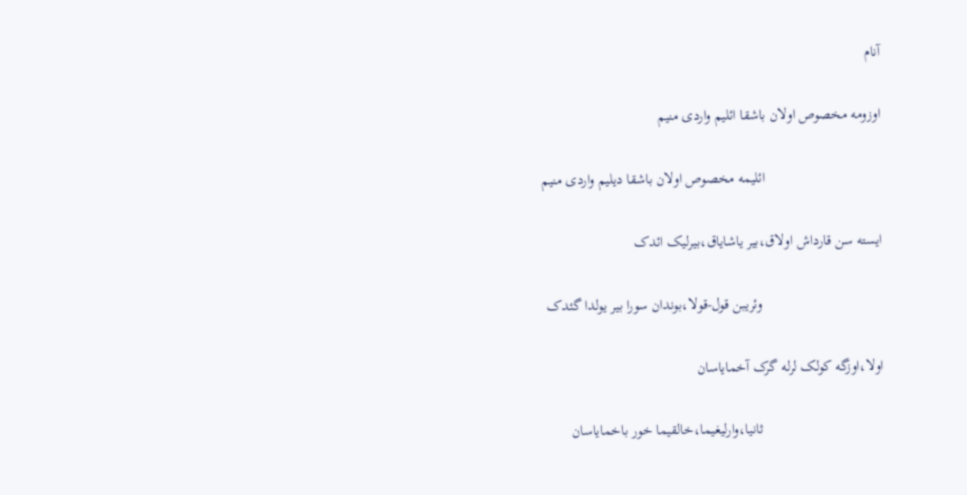آنام

اوزومه مخصوص اولان باشقا ائلیم واردی منیم

                               ائلیمه مخصوص اولان باشقا دیلیم واردی منیم

ایسته سن قارداش اولاق،بیر یاشایاق،بیرلیک ائدک

                                وئریبن قول-قولا،بوندان سورا بیر یولدا گئدک

اولا،اوزگه کولک لرله گرک آخمایاسان

                                ثانیا،وارلیغیما،خالقیما خور باخمایاسان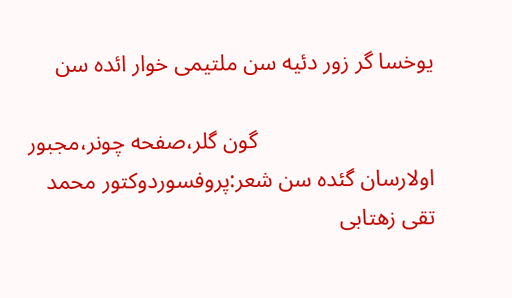یوخسا گر زور دئیه سن ملتیمی خوار ائده سن

                               گون گلر،صفحه چونر،مجبور اولارسان گئده سن شعر:پروفسوردوکتور محمد تقی زهتابی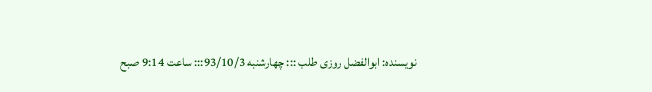نویسنده: ابوالفضل روزی طلب ::: چهارشنبه 93/10/3::: ساعت 9:14 صبح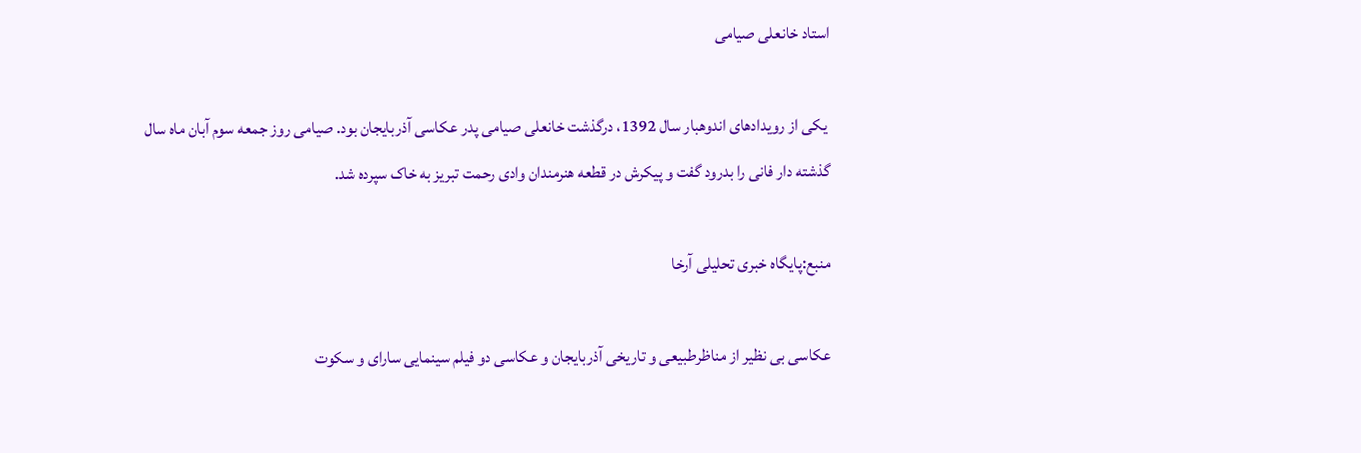استاد خانعلی صیامی

 یکی از رویدادهای اندوهبار سال 1392، درگذشت خانعلی صیامی پدر عکاسی آذربایجان بود. صیامی روز جمعه سوم آبان ماه سال گذشته دار فانی را بدرود گفت و پیکرش در قطعه هنرمندان وادی رحمت تبریز به خاک سپرده شد.

منبع:پایگاه خبری تحلیلی آرخا

عکاسی بی نظیر از مناظرطبیعی و تاریخی آذربایجان و عکاسی دو فیلم سینمایی سارای و سکوت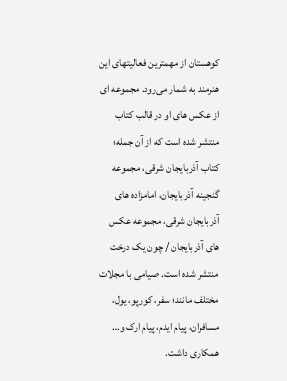کوهستان از مهمترین فعالیتهای این هنرمند به شمار می‌رود. مجموعه ای از عکس های او در قالب کتاب منتشر شده است که از آن جمله؛ کتاب آذربایجان شرقی، مجموعه گنجینه آذربایجان، امامزاده های آذربایجان شرقی، مجموعه عکس های آذربایجان / چون یک درخت منتشر شده است. صیامی با مجلات مختلف مانند؛ سفر، کورپو، یول، مسافران، پیام ایدم، پیام ارک و… همکاری داشت.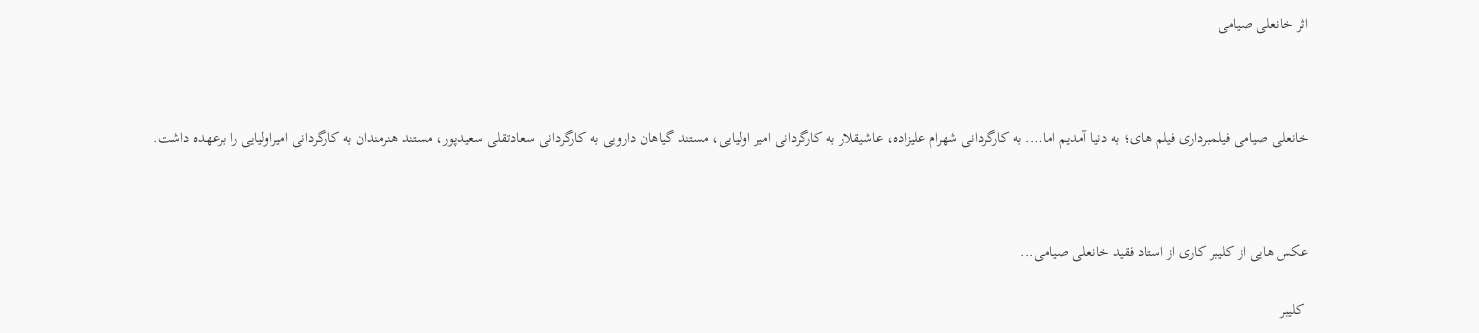اثر خانعلی صیامی



خانعلی صیامی فیلمبرداری فیلم های؛ به دنیا آمدیم اما…. به کارگردانی شهرام علیزاده، عاشیقلار به کارگردانی امیر اولیایی، مستند گیاهان دارویی به کارگردانی سعادتقلی سعیدپور، مستند هنرمندان به کارگردانی امیراولیایی را برعهده داشت.



عکس هایی از کلیبر کاری از استاد فقید خانعلی صیامی...

 کلیبر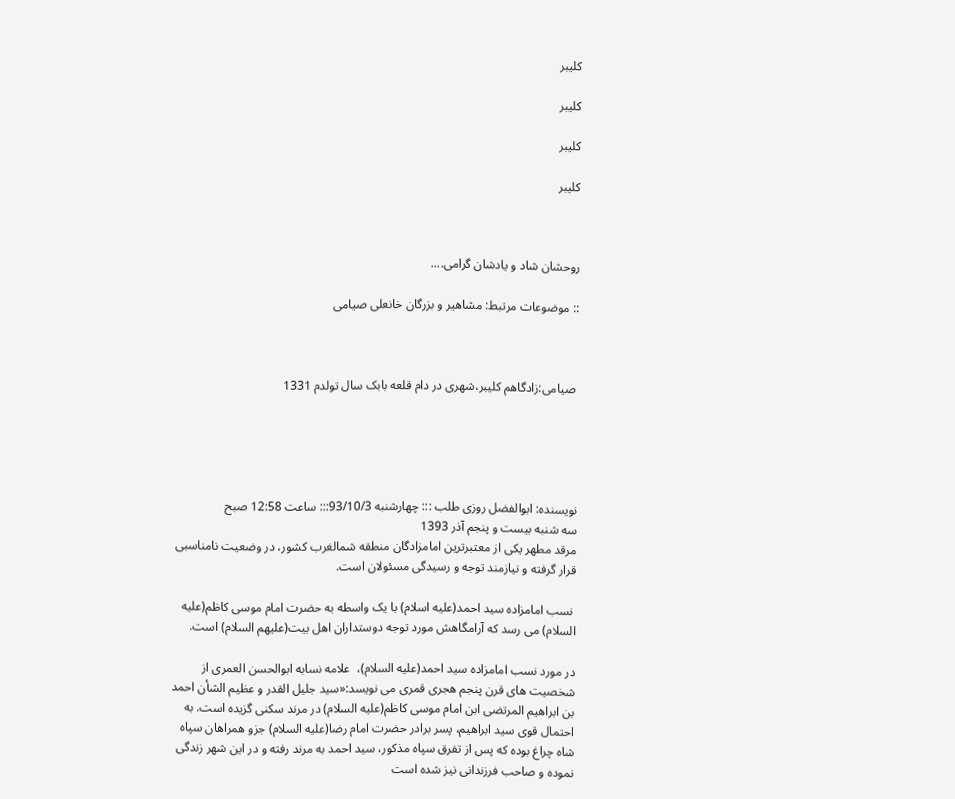کلیبر

کلیبر

کلیبر

کلیبر



روحشان شاد و یادشان گرامی....

:: موضوعات مرتبط: مشاهیر و بزرگان خانعلی صیامی



 صیامی:زادگاهم کلیبر،شهری در دام قلعه بابک سال تولدم 1331





نویسنده: ابوالفضل روزی طلب ::: چهارشنبه 93/10/3::: ساعت 12:58 صبح
سه شنبه بیست و پنجم آذر 1393
مرقد مطهر یکی از معتبرترین امامزادگان منطقه شمالغرب کشور، در وضعیت نامناسبی قرار گرفته و نیازمند توجه و رسیدگی مسئولان است.

 نسب امامزاده سید احمد(علیه اسلام) با یک واسطه به حضرت امام موسی کاظم(علیه السلام) می رسد که آرامگاهش مورد توجه دوستداران اهل بیت(علیهم السلام) است.

در مورد نسب امامزاده سید احمد(علیه السلام)،  علامه نسابه ابوالحسن العمری از شخصیت های قرن پنجم هجری قمری می نویسد:«سید جلیل القدر و عظیم الشأن احمد بن ابراهیم المرتضی ابن امام موسی کاظم(علیه السلام) در مرند سکنی گزیده است. به احتمال قوی سید ابراهیم، پسر برادر حضرت امام رضا(علیه السلام) جزو همراهان سپاه شاه چراغ بوده که پس از تفرق سپاه مذکور، سید احمد به مرند رفته و در این شهر زندگی نموده و صاحب فرزندانی نیز شده است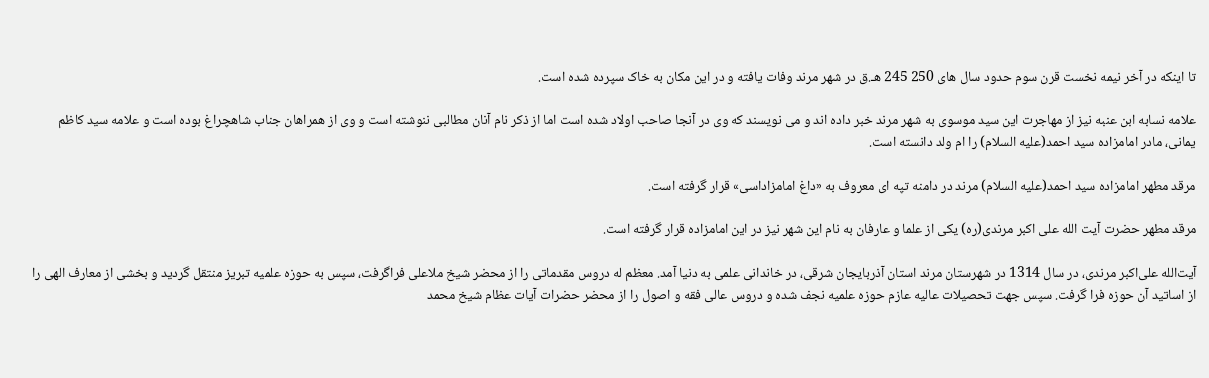تا اینکه در آخر نیمه نخست قرن سوم حدود سال های 250 245 هـ.ق در شهر مرند وفات یافته و در این مکان به خاک سپرده شده است.

علامه نسابه ابن عنبه نیز از مهاجرت این سید موسوی به شهر مرند خبر داده اند و می نویسند که وی در آنجا صاحب اولاد شده است اما از ذکر نام آنان مطالبی ننوشته است و وی از همراهان جناب شاهچراغ بوده است و علامه سید کاظم یمانی، مادر امامزاده سید احمد(علیه السلام) را ام ولد دانسته است.

مرقد مطهر امامزاده سید احمد(علیه السلام) مرند در دامنه تپه ای معروف به «داغ امامزاداسی» قرار گرفته است.

مرقد مطهر حضرت آیت الله علی اکبر مرندی(ره) یکی از علما و عارفان به نام این شهر نیز در این امامزاده قرار گرفته است.

آیت‌الله علی‌اکبر مرندی، در سال 1314 در شهرستان مرند استان آذربایجان شرقی، در خاندانی علمی به دنیا آمد. معظم له دروس مقدماتی را از محضر شیخ ملاعلی فراگرفت، سپس به حوزه علمیه تبریز منتقل گردید و بخشی از معارف الهی را از اساتید آن حوزه فرا گرفت. سپس جهت تحصیلات عالیه عازم حوزه علمیه نجف شده و دروس عالی فقه و اصول را از محضر حضرات آیات عظام شیخ محمد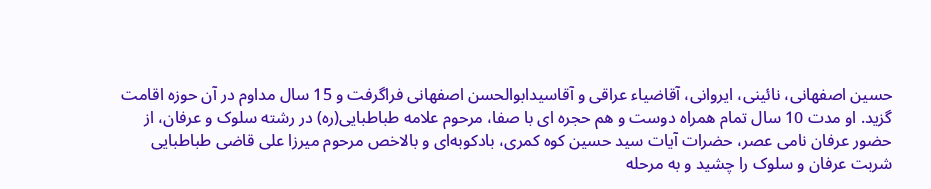حسین اصفهانی، نائینی، ایروانی، آقاضیاء عراقی و آقاسیدابوالحسن اصفهانی فراگرفت و 15 سال مداوم در آن حوزه اقامت گزید. او مدت 10 سال تمام همراه دوست و هم حجره ای با صفا، مرحوم علامه طباطبایی(ره) در رشته سلوک و عرفان، از حضور عرفان نامی عصر، حضرات آیات سید حسین کوه کمری، بادکوبه‌ای و بالاخص مرحوم میرزا علی قاضی طباطبایی شربت عرفان و سلوک را چشید و به مرحله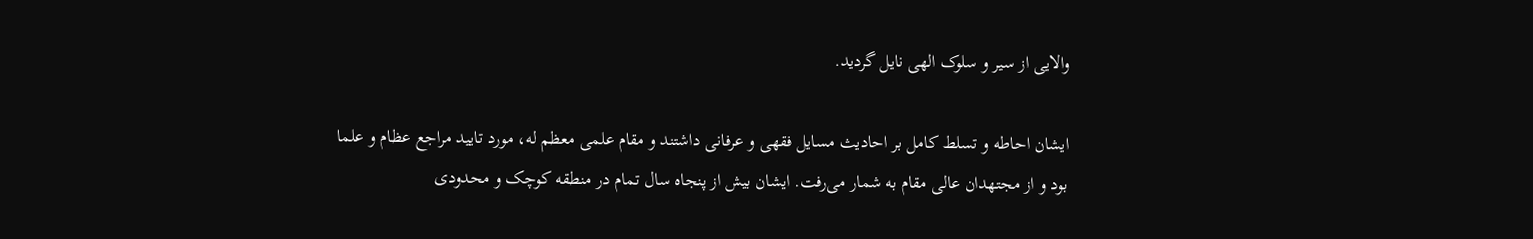والایی از سیر و سلوک الهی نایل گردید.

ایشان احاطه و تسلط کامل بر احادیث مسایل فقهی و عرفانی داشتند و مقام علمی معظم له، مورد تایید مراجع عظام و علما بود و از مجتهدان عالی مقام به شمار می‌رفت. ایشان بیش از پنجاه سال تمام در منطقه کوچک و محدودی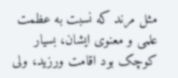مثل مرند که نسبت به عظمت علمی و معنوی ایشان، بسیار کوچک بود اقامت ورزید، ولی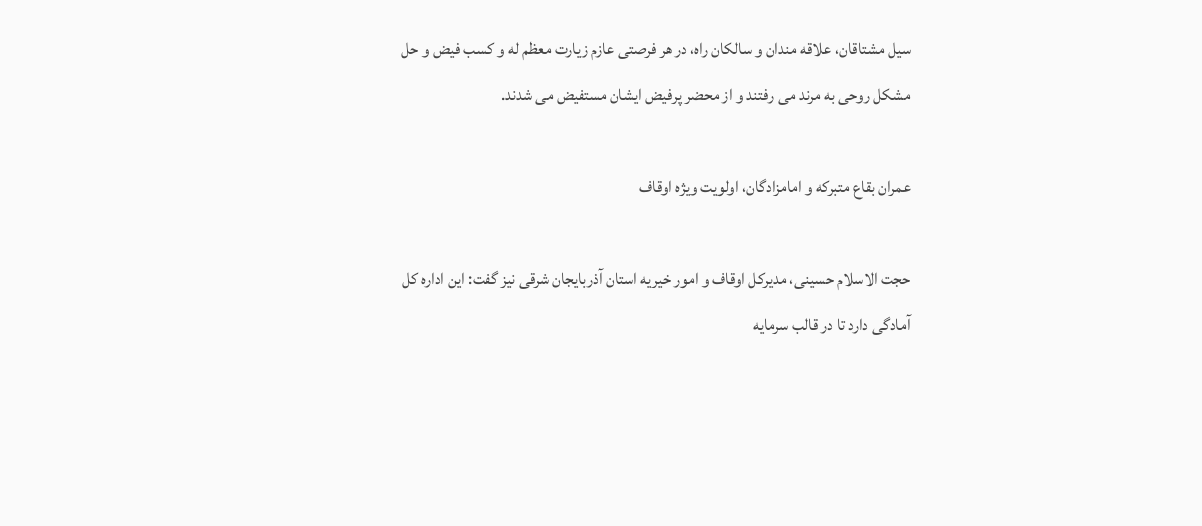سیل مشتاقان، علاقه مندان و سالکان راه، در هر فرصتی عازم زیارت معظم‌ له و کسب فیض و حل مشکل روحی به مرند می ‌رفتند و از محضر پرفیض ایشان مستفیض می شدند.

عمران بقاع متبرکه و امامزادگان، اولویت ویژه اوقاف

حجت الاسلام حسینی، مدیرکل اوقاف و امور خیریه استان آذربایجان شرقی نیز گفت: این اداره کل آمادگی دارد تا در قالب سرمایه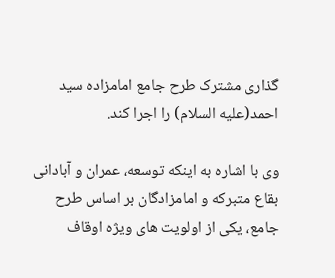گذاری مشترک طرح جامع امامزاده سید احمد(علیه السلام) را اجرا کند.

وی با اشاره به اینکه توسعه، عمران و آبادانی بقاع متبرکه و امامزادگان بر اساس طرح جامع، یکی از اولویت های ویژه اوقاف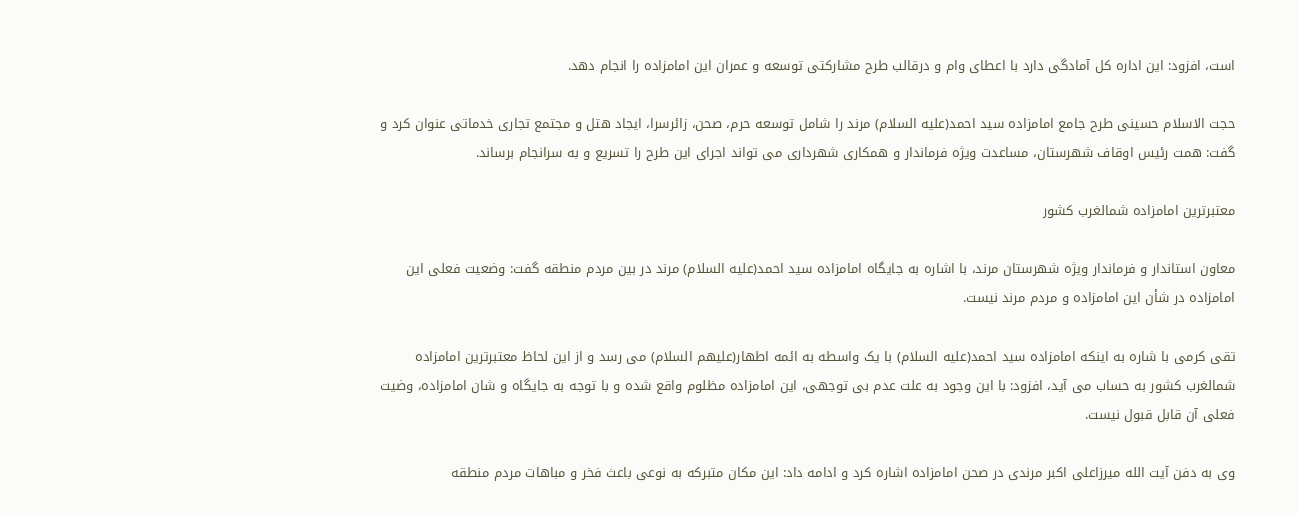است، افزود: این اداره کل آمادگی دارد با اعطای وام و درقالب طرح مشارکتی توسعه و عمران این امامزاده را انجام دهد.

حجت الاسلام حسینی طرح جامع امامزاده سید احمد(علیه السلام) مرند را شامل توسعه حرم، صحن، زائرسرا، ایجاد هتل و مجتمع تجاری خدماتی عنوان کرد و گفت: همت رئیس اوقاف شهرستان، مساعدت ویژه فرماندار و همکاری شهرداری می تواند اجرای این طرح را تسریع و به سرانجام برساند.

معتبرترین امامزاده شمالغرب کشور

معاون استاندار و فرماندار ویژه شهرستان مرند، با اشاره به جایگاه امامزاده سید احمد(علیه السلام) مرند در بین مردم منطقه گفت: وضعیت فعلی این امامزاده در شأن این امامزاده و مردم مرند نیست.

تقی کرمی با شاره به اینکه امامزاده سید احمد(علیه السلام) با یک واسطه به ائمه اطهار(علیهم السلام) می رسد و از این لحاظ معتبرترین امامزاده شمالغرب کشور به حساب می آید، افزود: با این وجود به علت عدم بی توجهی، این امامزاده مظلوم واقع شده و با توجه به جایگاه و شان امامزاده، وضیت فعلی آن قابل قبول نیست.

وی به دفن آیت الله میرزاعلی اکبر مرندی در صحن امامزاده اشاره کرد و ادامه داد: این مکان متبرکه به نوعی باعث فخر و مباهات مردم منطقه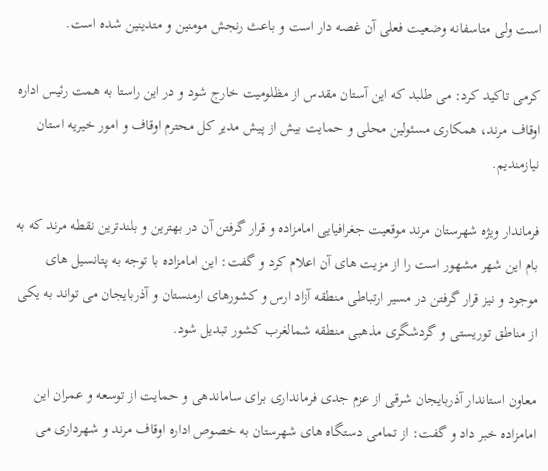است ولی متاسفانه وضعیت فعلی آن غصه دار است و باعث رنجش مومنین و متدینین شده است.

کرمی تاکید کرد: می طلبد که این آستان مقدس از مظلومیت خارج شود و در این راستا به همت رئیس اداره اوقاف مرند، همکاری مسئولین محلی و حمایت بیش از پیش مدیر کل محترم اوقاف و امور خیریه استان نیازمندیم.

فرماندار ویژه شهرستان مرند موقعیت جغرافیایی امامزاده و قرار گرفتن آن در بهترین و بلندترین نقطه مرند که به بام این شهر مشهور است را از مزیت های آن اعلام کرد و گفت: این امامزاده با توجه به پتانسیل های موجود و نیز قرار گرفتن در مسیر ارتباطی منطقه آزاد ارس و کشورهای ارمنستان و آذربایجان می تواند به یکی از مناطق توریستی و گردشگری مذهبی منطقه شمالغرب کشور تبدیل شود.

معاون استاندار آذربایجان شرقی از عزم جدی فرمانداری برای ساماندهی و حمایت از توسعه و عمران این امامزاده خبر داد و گفت: از تمامی دستگاه های شهرستان به خصوص اداره اوقاف مرند و شهرداری می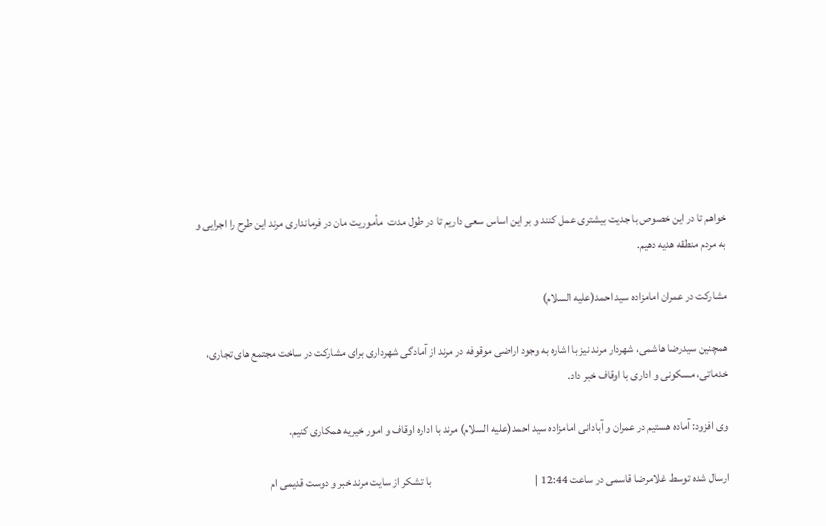خواهم تا در این خصوص با جدیت بیشتری عمل کنند و بر این اساس سعی داریم تا در طول مدت  مأموریت مان در فرمانداری مرند این طرح را اجرایی و به مردم منطقه هدیه دهیم.

مشارکت در عمران امامزاده سید احمد(علیه السلام)

همچنین سیدرضا هاشمی، شهردار مرند نیز با اشاره به وجود اراضی موقوفه در مرند از آمادگی شهرداری برای مشارکت در ساخت مجتمع های تجاری، خدماتی، مسکونی و اداری با اوقاف خبر داد.

وی افزود: آماده هستیم در عمران و آبادانی امامزاده سید احمد(علیه السلام) مرند با اداره اوقاف و امور خیریه همکاری کنیم.

ارسال شده توسط غلامرضا قاسمی در ساعت 12:44 |                                              با تشکر از سایت مرند خبر و دوست قدیمی ام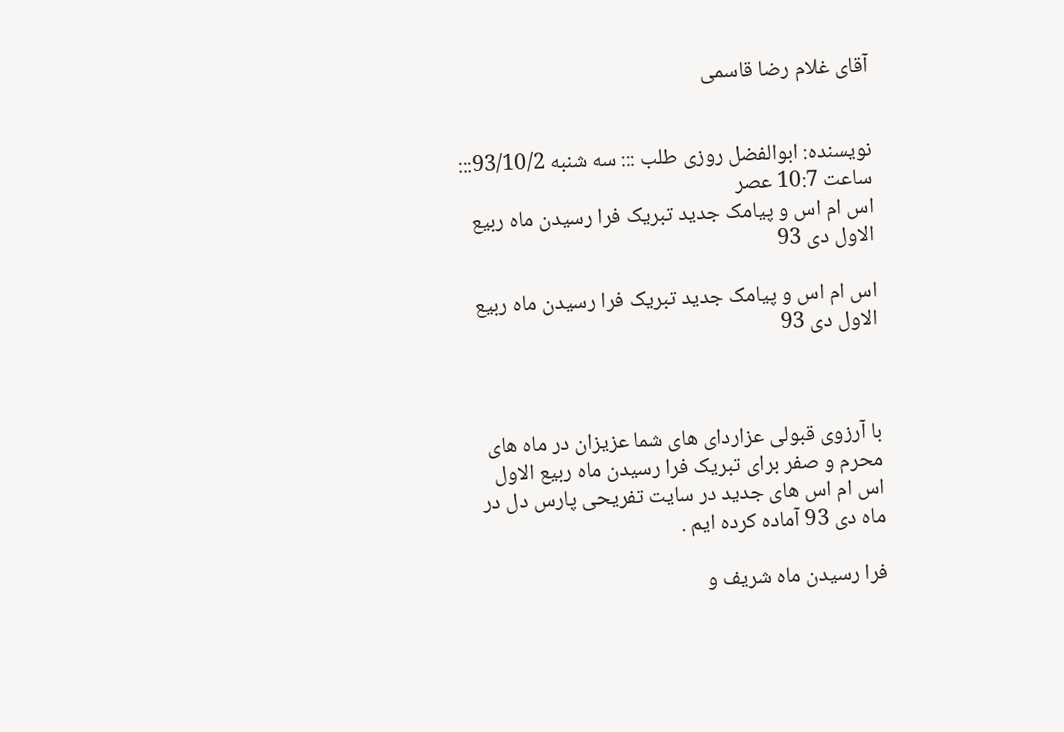آقای غلام رضا قاسمی


نویسنده: ابوالفضل روزی طلب ::: سه شنبه 93/10/2::: ساعت 10:7 عصر
اس ام اس و پیامک جدید تبریک فرا رسیدن ماه ربیع الاول دی 93

اس ام اس و پیامک جدید تبریک فرا رسیدن ماه ربیع الاول دی 93



با آرزوی قبولی عزاردای های شما عزیزان در ماه های محرم و صفر برای تبریک فرا رسیدن ماه ربیع الاول اس ام اس های جدید در سایت تفریحی پارس دل در ماه دی 93 آماده کرده ایم .

فرا رسیدن ماه شریف و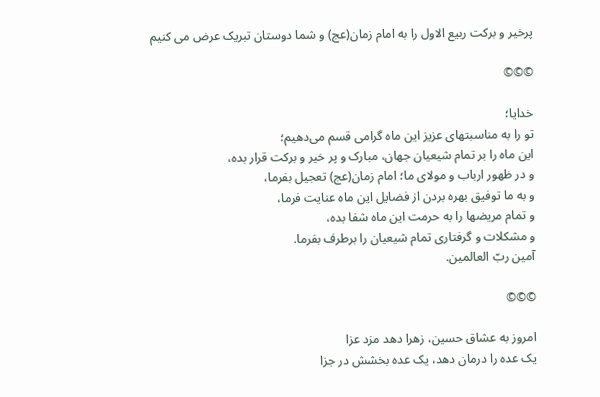پرخیر و برکت ربیع الاول را به امام زمان(عج) و شما دوستان تبریک عرض می کنیم

©©©

خدایا؛
تو را به مناسبتهای عزیز این ماه گرامی قسم می‌دهیم؛
این ماه را بر تمام شیعیان جهان، مبارک و پر خیر و برکت قرار بده،
و در ظهور ارباب و مولای ما؛ امام زمان(عج) تعجیل بفرما،
و به ما توفیق بهره بردن از فضایل این ماه عنایت فرما،
و تمام مریضها را به حرمت این ماه شفا بده،
و مشکلات و گرفتاری تمام شیعیان را برطرف بفرما.
آمین ربّ العالمین.

©©©

امروز به عشاق حسین، زهرا دهد مزد عزا
یک عده را درمان دهد، یک عده بخشش در جزا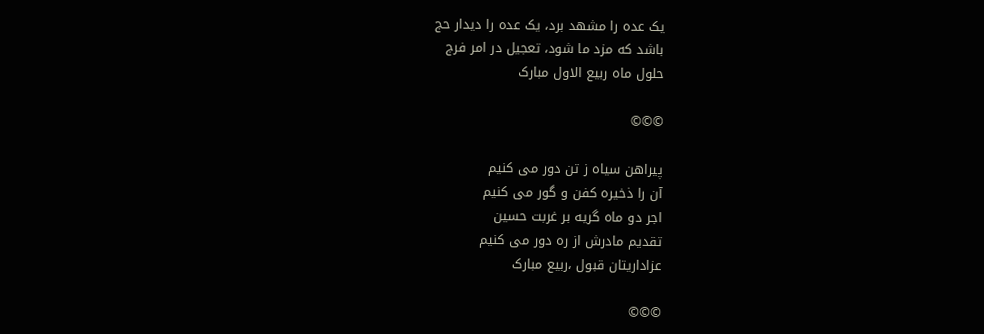یک عده را مشهد برد، یک عده را دیدار حج
باشد که مزد ما شود، تعجیل در امر فرج
حلول ماه ربیع الاول مبارک

©©©

پیراهن سیاه ز تن دور می کنیم
آن را ذخیره کفن و گور می کنیم
اجر دو ماه گریه بر غربت حسین
تقدیم مادرش از ره دور می کنیم
عزاداریتان قبول ،ربیع مبارک

©©©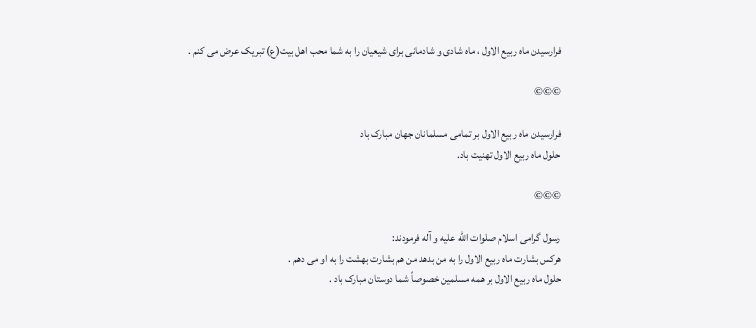فرارسیدن ماه ربیع الاول ، ماه شادی و شادمانی برای شیعیان را به شما محب اهل بیت(ع) تبریک عرض می کنم .

©©©

فرارسیدن ماه ربیع الاول بر تمامی مسلمانان جهان مبارک باد
حلول ماه ربیع الاول تهنیت باد.

©©©

رسول گرامی اسلام صلوات الله علیه و آله فرمودند:
هرکس بشارت ماه ربیع الاول را به من بدهد من هم بشارت بهشت را به او می دهم .
حلول ماه ربیع الاول بر همه مسلمین خصوصاً شما دوستان مبارک باد .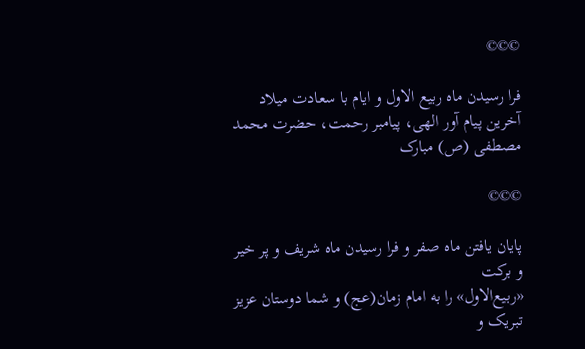©©©

فرا رسیدن ماه ربیع الاول و ایام با سعادت میلاد آخرین پیام آور الهی، پیامبر رحمت، حضرت محمد مصطفی (ص) مبارک

©©©

پایان یافتن ماه صفر و فرا رسیدن ماه شریف و پر خیر و برکت
«ربیع‌الاول» را به امام زمان(عج) و شما دوستان عزیز
تبریک و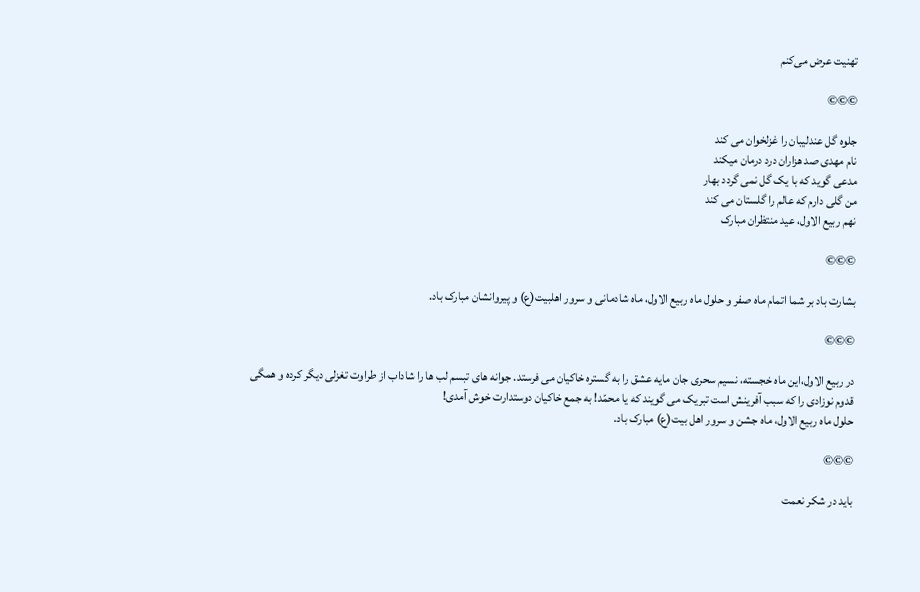تهنیت عرض می‌کنم

©©©

جلوه گل عندلیبان را غزلخوان می کند
نام مهدی صد هزاران درد درمان میکند
مدعی گوید که با یک گل نمی گردد بهار
من گلی دارم که عالم را گلستان می کند
نهم ربیع الاول، عید منتظران مبارک

©©©

بشارت باد بر شما اتمام ماه صفر و حلول ماه ربیع الاول، ماه شادمانی و سرور اهلبیت(ع) و پیروانشان مبارک باد.

©©©

در ربیع الاول،این ماه خجسته، نسیم سحری جان مایه عشق را به گستره خاکیان می فرستد. جوانه های تبسم لب ها را شاداب از طراوت تغزلی دیگر کرده و همگی قدوم نوزادی را که سبب آفرینش است تبریک می گویند که یا محمّد! به جمع خاکیان دوستدارت خوش آمدی!
حلول ماه ربیع الاول، ماه جشن و سرور اهل بیت(ع) مبارک باد.

©©©

باید در شکر نعمت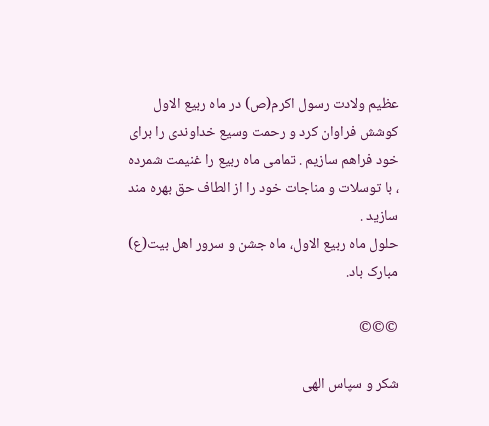عظیم ولادت رسول اکرم(ص) در ماه ربیع الاول کوشش فراوان کرد و رحمت وسیع خداوندی را برای خود فراهم سازیم . تمامی ماه ربیع را غنیمت شمرده ، با توسلات و مناجات خود را از الطاف حق بهره مند سازید .
حلول ماه ربیع الاول، ماه جشن و سرور اهل بیت(ع) مبارک باد.

©©©

شکر و سپاس الهی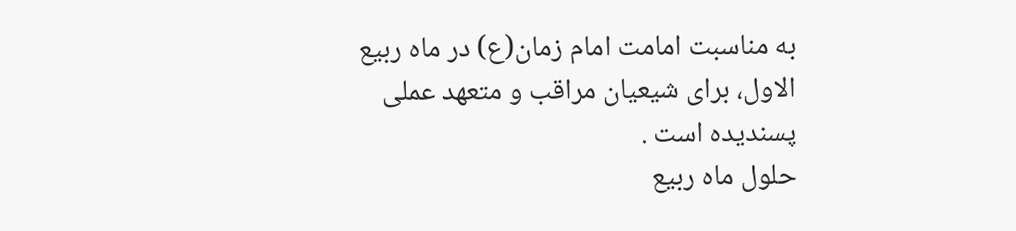به مناسبت امامت امام زمان(ع) در ماه ربیع الاول، برای شیعیان مراقب و متعهد عملی پسندیده است .
حلول ماه ربیع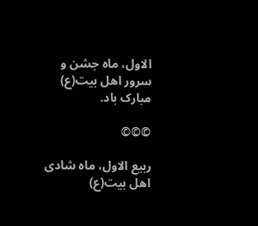الاول، ماه جشن و سرور اهل بیت(ع) مبارک باد.

©©©

ربیع الاول، ماه شادی اهل بیت(ع)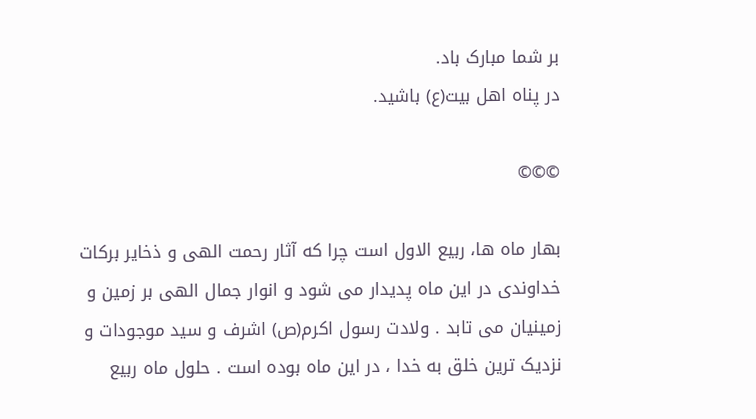بر شما مبارک باد.
در پناه اهل بیت(ع) باشید.

©©©

بهار ماه ها، ربیع الاول است چرا که آثار رحمت الهی و ذخایر برکات خداوندی در این ماه پدیدار می شود و انوار جمال الهی بر زمین و زمینیان می تابد . ولادت رسول اکرم(ص) اشرف و سید موجودات و نزدیک ترین خلق به خدا ، در این ماه بوده است . حلول ماه ربیع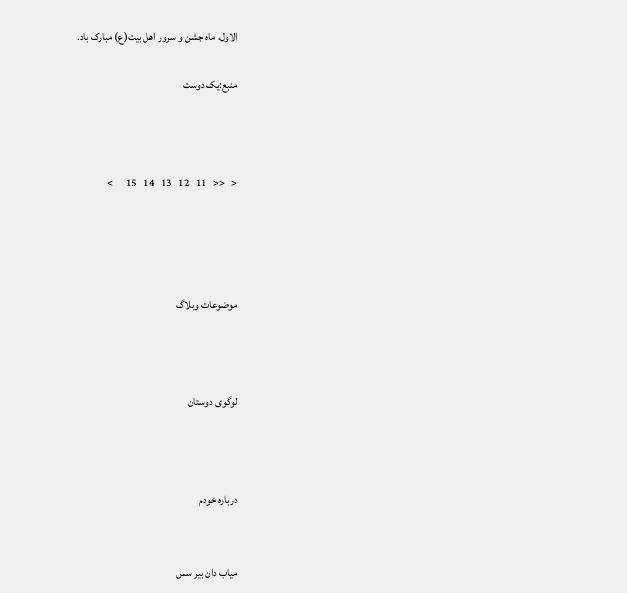الاول، ماه جشن و سرور اهل بیت(ع) مبارک باد.

منبع:یک دوست



<   <<   11   12   13   14   15      >




موضوعات وبلاگ



لوگوی دوستان



درباره خودم


میاب دان بیر سس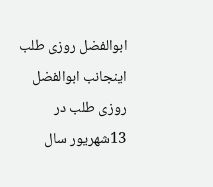ابوالفضل روزی طلب
اینجانب ابوالفضل روزی طلب در 13شهریور سال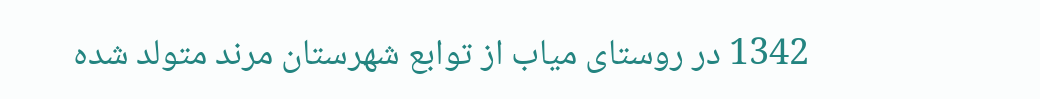1342 در روستای میاب از توابع شهرستان مرند متولد شده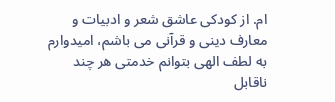ام. از کودکی عاشق شعر و ادبیات و معارف دینی و قرآنی می باشم، امیدوارم به لطف الهی بتوانم خدمتی هر چند ناقابل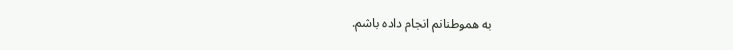به هموطنانم انجام داده باشم.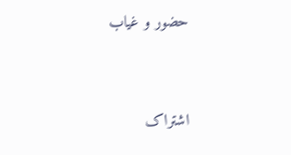حضور و غیاب



اشتراک